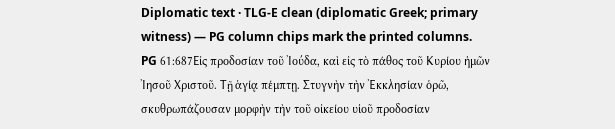Diplomatic text · TLG-E clean (diplomatic Greek; primary witness) — PG column chips mark the printed columns.
PG 61:687Εἰς προδοσίαν τοῦ Ἰούδα, καὶ εἰς τὸ πάθος τοῦ Κυρίου ἡμῶν Ἰησοῦ Χριστοῦ. Τῇ ἁγίᾳ πέμπτῃ. Στυγνὴν τὴν Ἐκκλησίαν ὁρῶ, σκυθρωπάζουσαν μορφὴν τὴν τοῦ οἰκείου υἱοῦ προδοσίαν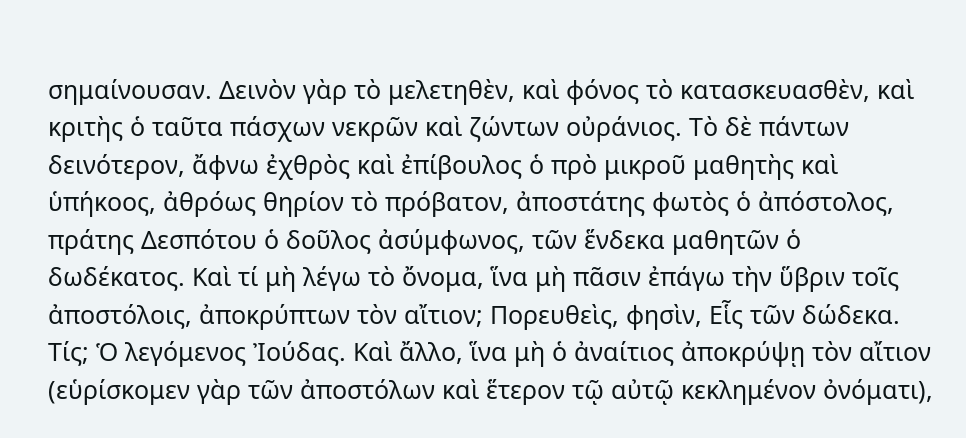σημαίνουσαν. Δεινὸν γὰρ τὸ μελετηθὲν, καὶ φόνος τὸ κατασκευασθὲν, καὶ κριτὴς ὁ ταῦτα πάσχων νεκρῶν καὶ ζώντων οὐράνιος. Τὸ δὲ πάντων δεινότερον, ἄφνω ἐχθρὸς καὶ ἐπίβουλος ὁ πρὸ μικροῦ μαθητὴς καὶ ὑπήκοος, ἀθρόως θηρίον τὸ πρόβατον, ἀποστάτης φωτὸς ὁ ἀπόστολος, πράτης Δεσπότου ὁ δοῦλος ἀσύμφωνος, τῶν ἕνδεκα μαθητῶν ὁ δωδέκατος. Καὶ τί μὴ λέγω τὸ ὄνομα, ἵνα μὴ πᾶσιν ἐπάγω τὴν ὕβριν τοῖς ἀποστόλοις, ἀποκρύπτων τὸν αἴτιον; Πορευθεὶς, φησὶν, Εἷς τῶν δώδεκα. Τίς; Ὁ λεγόμενος Ἰούδας. Καὶ ἄλλο, ἵνα μὴ ὁ ἀναίτιος ἀποκρύψῃ τὸν αἴτιον (εὑρίσκομεν γὰρ τῶν ἀποστόλων καὶ ἕτερον τῷ αὐτῷ κεκλημένον ὀνόματι),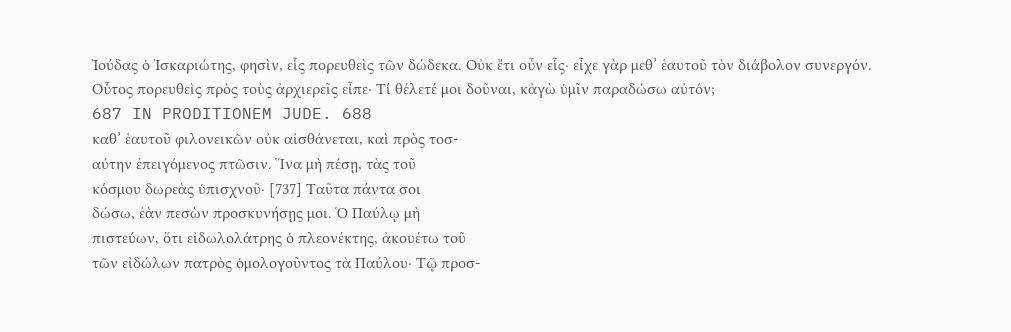Ἰούδας ὁ Ἰσκαριώτης, φησὶν, εἷς πορευθεὶς τῶν δώδεκα. Οὐκ ἔτι οὖν εἷς· εἶχε γὰρ μεθ’ ἑαυτοῦ τὸν διάβολον συνεργόν. Οὗτος πορευθεὶς πρὸς τοὺς ἀρχιερεῖς εἶπε· Τί θέλετέ μοι δοῦναι, κἀγὼ ὑμῖν παραδώσω αὐτόν;
687 IN PRODITIONEM JUDE. 688
καθ’ ἑαυτοῦ φιλονεικῶν οὐκ αἰσθάνεται, καὶ πρὸς τοσ-
αύτην ἐπειγόμενος πτῶσιν. Ἵνα μὴ πέσῃ, τὰς τοῦ
κόσμου δωρεὰς ὑπισχνοῦ· [737] Ταῦτα πάντα σοι
δώσω, ἐὰν πεσὼν προσκυνήσῃς μοι. Ὁ Παύλῳ μὴ
πιστεύων, ὅτι εἰδωλολάτρης ὁ πλεονέκτης, ἀκουέτω τοῦ
τῶν εἰδώλων πατρὸς ὁμολογοῦντος τὰ Παύλου· Τῷ προσ-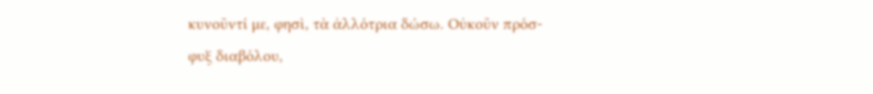κυνοῦντί με, φησὶ, τὰ ἀλλότρια δώσω. Οὐκοῦν πρόσ-
φυξ διαβόλου,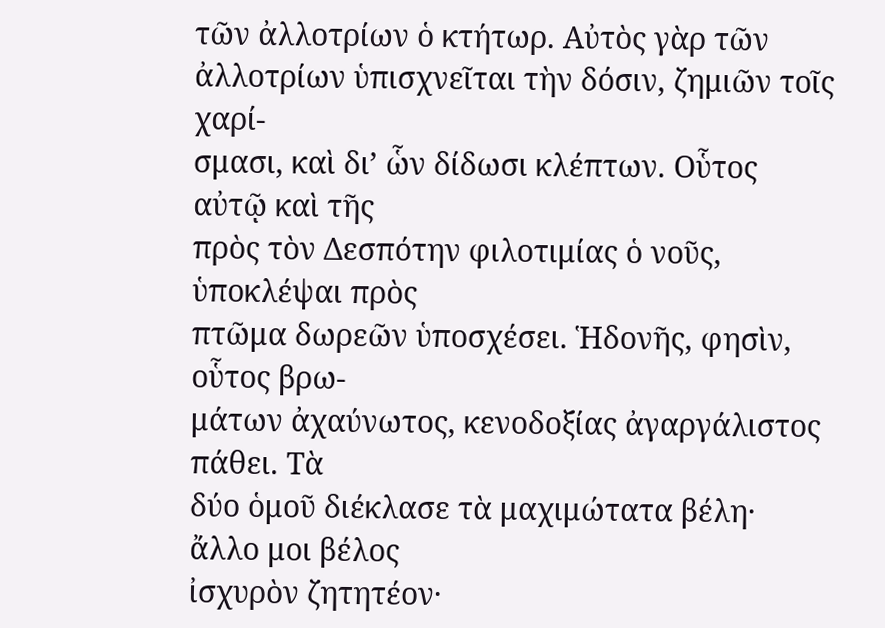τῶν ἀλλοτρίων ὁ κτήτωρ. Αὐτὸς γὰρ τῶν
ἀλλοτρίων ὑπισχνεῖται τὴν δόσιν, ζημιῶν τοῖς χαρί-
σμασι, καὶ δι’ ὧν δίδωσι κλέπτων. Οὗτος αὐτῷ καὶ τῆς
πρὸς τὸν Δεσπότην φιλοτιμίας ὁ νοῦς, ὑποκλέψαι πρὸς
πτῶμα δωρεῶν ὑποσχέσει. Ἡδονῆς, φησὶν, οὗτος βρω-
μάτων ἀχαύνωτος, κενοδοξίας ἀγαργάλιστος πάθει. Τὰ
δύο ὁμοῦ διέκλασε τὰ μαχιμώτατα βέλη· ἄλλο μοι βέλος
ἰσχυρὸν ζητητέον·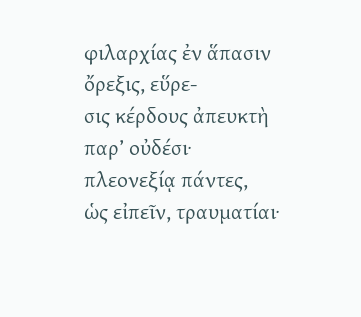φιλαρχίας ἐν ἅπασιν ὄρεξις, εὕρε-
σις κέρδους ἀπευκτὴ παρ’ οὐδέσι· πλεονεξίᾳ πάντες,
ὡς εἰπεῖν, τραυματίαι·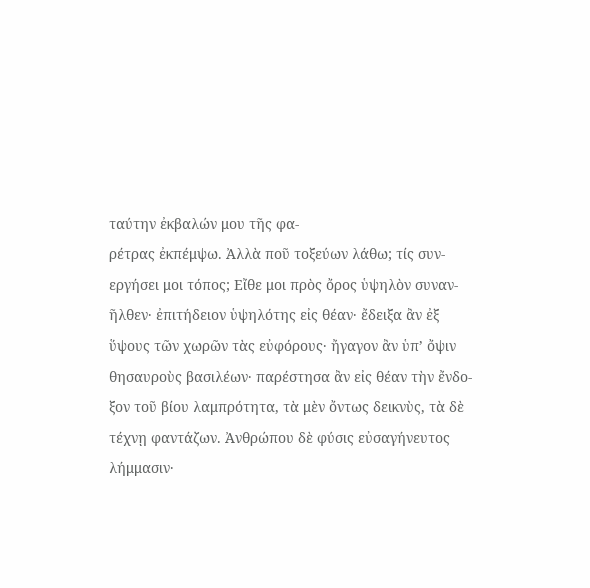ταύτην ἐκβαλών μου τῆς φα-
ρέτρας ἐκπέμψω. Ἀλλὰ ποῦ τοξεύων λάθω; τίς συν-
εργήσει μοι τόπος; Εἴθε μοι πρὸς ὄρος ὑψηλὸν συναν-
ῆλθεν· ἐπιτήδειον ὑψηλότης εἰς θέαν· ἔδειξα ἂν ἐξ
ὕψους τῶν χωρῶν τὰς εὐφόρους· ἤγαγον ἂν ὑπ’ ὄψιν
θησαυροὺς βασιλέων· παρέστησα ἂν εἰς θέαν τὴν ἔνδο-
ξον τοῦ βίου λαμπρότητα, τὰ μὲν ὄντως δεικνὺς, τὰ δὲ
τέχνῃ φαντάζων. Ἀνθρώπου δὲ φύσις εὐσαγήνευτος
λήμμασιν·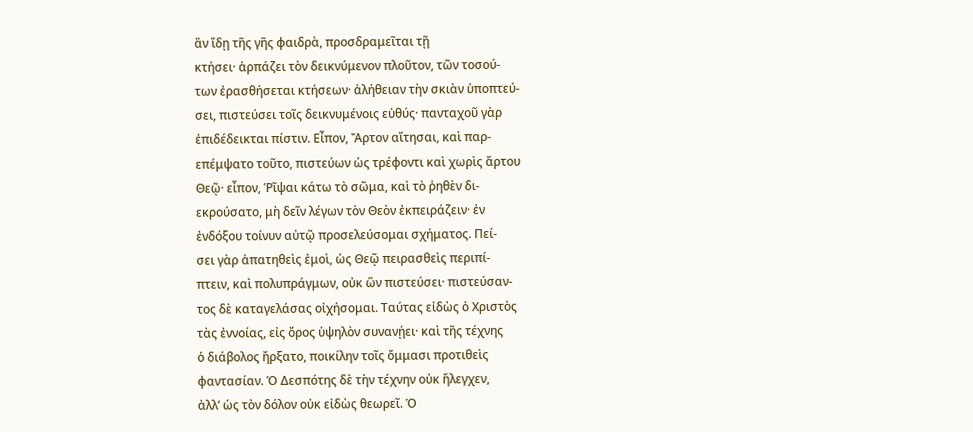ἂν ἴδῃ τῆς γῆς φαιδρὰ, προσδραμεῖται τῇ
κτήσει· ἁρπάζει τὸν δεικνύμενον πλοῦτον, τῶν τοσού-
των ἐρασθήσεται κτήσεων· ἀλήθειαν τὴν σκιὰν ὑποπτεύ-
σει, πιστεύσει τοῖς δεικνυμένοις εὐθύς· πανταχοῦ γὰρ
ἐπιδέδεικται πίστιν. Εἶπον, Ἄρτον αἴτησαι, καὶ παρ-
επέμψατο τοῦτο, πιστεύων ὡς τρέφοντι καὶ χωρὶς ἄρτου
Θεῷ· εἶπον, Ῥῖψαι κάτω τὸ σῶμα, καὶ τὸ ῥηθὲν δι-
εκρούσατο, μὴ δεῖν λέγων τὸν Θεὸν ἐκπειράζειν· ἐν
ἐνδόξου τοίνυν αὐτῷ προσελεύσομαι σχήματος. Πεί-
σει γὰρ ἀπατηθεὶς ἐμοὶ, ὡς Θεῷ πειρασθεὶς περιπί-
πτειν, καὶ πολυπράγμων, οὐκ ὢν πιστεύσει· πιστεύσαν-
τος δὲ καταγελάσας οἰχήσομαι. Ταύτας εἰδὼς ὁ Χριστὸς
τὰς ἐννοίας, εἰς ὄρος ὑψηλὸν συνανῄει· καὶ τῆς τέχνης
ὁ διάβολος ἤρξατο, ποικίλην τοῖς ὄμμασι προτιθεὶς
φαντασίαν. Ὁ Δεσπότης δὲ τὴν τέχνην οὐκ ἤλεγχεν,
ἀλλ’ ὡς τὸν δόλον οὐκ εἰδὼς θεωρεῖ. Ὁ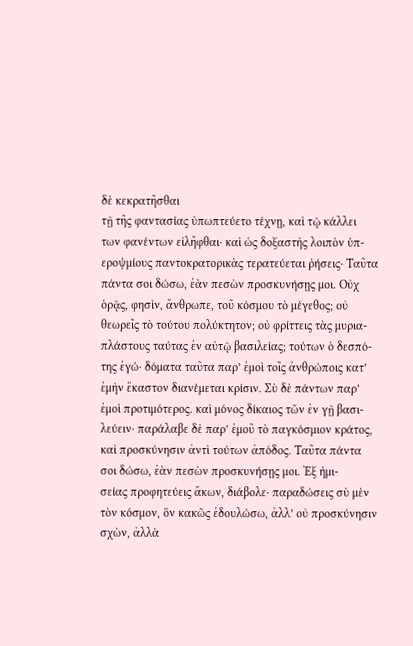δὲ κεκρατῆσθαι
τῇ τῆς φαντασίας ὑπωπτεύετο τέχνῃ, καὶ τῷ κάλλει
των φανέντων εἰλῆφθαι· καὶ ὡς δοξαστὴς λοιπὸν ὑπ-
εροψμίους παντοκρατορικὰς τερατεύεται ῥήσεις· Ταῦτα
πάντα σοι δώσω, ἐὰν πεσὼν προσκυνήσῃς μοι. Οὐχ
ὁρᾷς, φησὶν, ἄνθρωπε, τοῦ κόσμου τὸ μέγεθος; οὐ
θεωρεῖς τὸ τούτου πολύκτητον; οὐ φρίττεις τὰς μυρια-
πλάστους ταύτας ἐν αὐτῷ βασιλείας; τούτων ὁ δεσπό-
της ἐγώ· δόματα ταῦτα παρ’ ἐμοὶ τοῖς ἀνθρώποις κατ’
ἐμὴν ἕκαστον διανέμεται κρίσιν. Σὺ δὲ πάντων παρ’
ἐμοὶ προτιμότερος. καὶ μόνος δίκαιος τῶν ἐν γῇ βασι-
λεύειν· παράλαβε δὲ παρ’ ἐμοῦ τὸ παγκόσμιον κράτος,
καὶ προσκύνησιν ἀντὶ τούτων ἀπόδος. Ταῦτα πάντα
σοι δώσω, ἐὰν πεσὼν προσκυνήσῃς μοι. Ἐξ ἡμι-
σείας προφητεύεις ἄκων, διάβολε· παραδώσεις σὺ μὲν
τὸν κόσμον, ὃν κακῶς ἐδουλώσω, ἀλλ’ οὐ προσκύνησιν
σχὼν, ἀλλὰ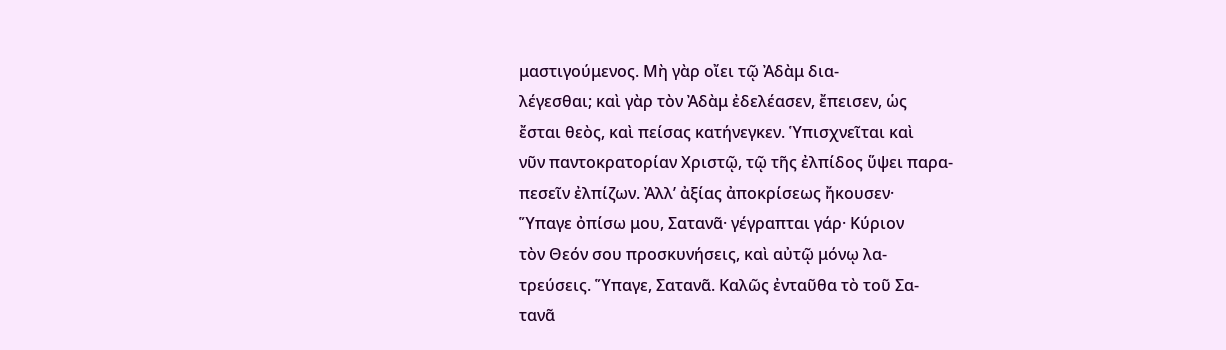μαστιγούμενος. Μὴ γὰρ οἴει τῷ Ἀδὰμ δια-
λέγεσθαι; καὶ γὰρ τὸν Ἀδὰμ ἐδελέασεν, ἔπεισεν, ὡς
ἔσται θεὸς, καὶ πείσας κατήνεγκεν. Ὑπισχνεῖται καὶ
νῦν παντοκρατορίαν Χριστῷ, τῷ τῆς ἐλπίδος ὕψει παρα-
πεσεῖν ἐλπίζων. Ἀλλ’ ἀξίας ἀποκρίσεως ἤκουσεν·
Ὕπαγε ὀπίσω μου, Σατανᾶ· γέγραπται γάρ· Κύριον
τὸν Θεόν σου προσκυνήσεις, καὶ αὐτῷ μόνῳ λα-
τρεύσεις. Ὕπαγε, Σατανᾶ. Καλῶς ἐνταῦθα τὸ τοῦ Σα-
τανᾶ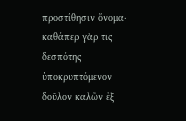προστίθησιν ὄνομα· καθάπερ γὰρ τις δεσπότης
ὑποκρυπτόμενον δοῦλον καλῶν ἐξ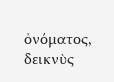ὀνόματος, δεικνὺς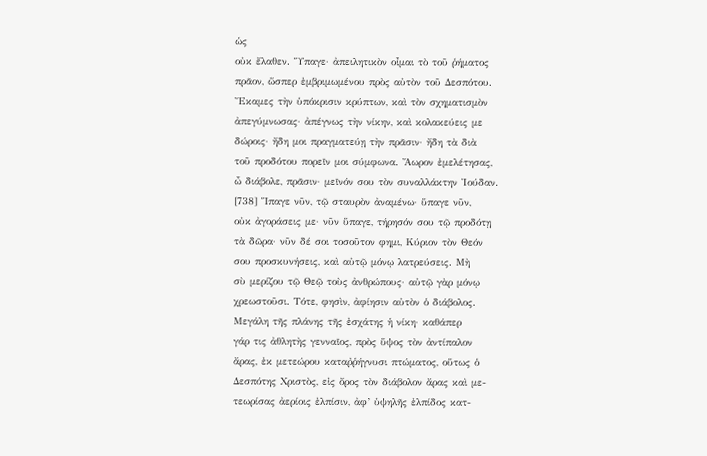ὡς
οὐκ ἔλαθεν. Ὕπαγε· ἀπειλητικὸν οἶμαι τὸ τοῦ ῥήματος
πρᾶον, ὥσπερ ἐμβριμωμένου πρὸς αὐτὸν τοῦ Δεσπότου.
Ἔκαμες τὴν ὑπόκρισιν κρύπτων, καὶ τὸν σχηματισμὸν
ἀπεγύμνωσας· ἀπέγνως τὴν νίκην, καὶ κολακεύεις με
δώροις· ἤδη μοι πραγματεύῃ τὴν πρᾶσιν· ἤδη τὰ διὰ
τοῦ προδότου πορεῖν μοι σύμφωνα. Ἄωρον ἐμελέτησας,
ὦ διάβολε, πρᾶσιν· μεῖνόν σου τὸν συναλλάκτην Ἰούδαν.
[738] Ἵπαγε νῦν, τῷ σταυρὸν ἀναμένω· ὕπαγε νῦν,
οὐκ ἀγοράσεις με· νῦν ὕπαγε, τήρησόν σου τῷ προδότῃ
τὰ δῶρα· νῦν δέ σοι τοσοῦτον φημι, Κύριον τὸν Θεόν
σου προσκυνήσεις, καὶ αὐτῷ μόνῳ λατρεύσεις. Μὴ
σὺ μερίζου τῷ Θεῷ τοὺς ἀνθρώπους· αὐτῷ γὰρ μόνῳ
χρεωστοῦσι. Τότε, φησὶν, ἀφίησιν αὐτὸν ὁ διάβολος.
Μεγάλη τῆς πλάνης τῆς ἐσχάτης ἡ νίκη· καθάπερ
γάρ τις ἀθλητὴς γενναῖος, πρὸς ὕψος τὸν ἀντίπαλον
ἄρας, ἐκ μετεώρου καταῤῥήγνυσι πτώματος, οὕτως ὁ
Δεσπότης Χριστὸς, εἰς ὄρος τὸν διάβολον ἄρας καὶ με-
τεωρίσας ἀερίοις ἐλπίσιν, ἀφ’ ὑψηλῆς ἐλπίδος κατ-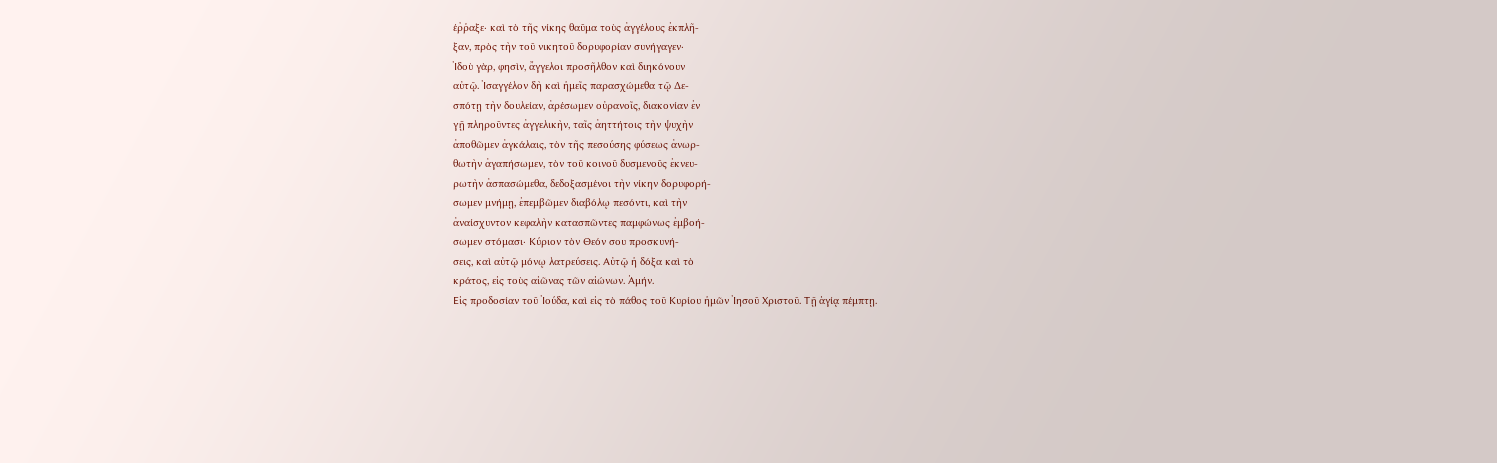έῤῥαξε· καὶ τὸ τῆς νίκης θαῦμα τοὺς ἀγγέλους ἐκπλῆ-
ξαν, πρὸς τὴν τοῦ νικητοῦ δορυφορίαν συνήγαγεν·
Ἰδοὺ γὰρ, φησὶν, ἄγγελοι προσῆλθον καὶ διηκόνουν
αὐτῷ. Ἰσαγγέλον δὴ καὶ ἡμεῖς παρασχώμεθα τῷ Δε-
σπότῃ τὴν δουλείαν, ἀρέσωμεν οὐρανοῖς, διακονίαν ἐν
γῇ πληροῦντες ἀγγελικὴν, ταῖς ἀηττήτοις τὴν ψυχὴν
ἀποθῶμεν ἀγκάλαις, τὸν τῆς πεσούσης φύσεως ἀνωρ-
θωτὴν ἀγαπήσωμεν, τὸν τοῦ κοινοῦ δυσμενοῦς ἐκνευ-
ρωτὴν ἀσπασώμεθα, δεδοξασμένοι τὴν νίκην δορυφορή-
σωμεν μνήμῃ, ἐπεμβῶμεν διαβόλῳ πεσόντι, καὶ τὴν
ἀναίσχυντον κεφαλὴν κατασπῶντες παμφώνως ἐμβοή-
σωμεν στόμασι· Κύριον τὸν Θεόν σου προσκυνή-
σεις, καὶ αὐτῷ μόνῳ λατρεύσεις. Αὐτῷ ἡ δόξα καὶ τὸ
κράτος, εἰς τοὺς αἰῶνας τῶν αἰώνων. Ἀμήν.
Εἰς προδοσίαν τοῦ Ἰούδα, καὶ εἰς τὸ πάθος τοῦ Κυρίου ἡμῶν Ἰησοῦ Χριστοῦ. Τῇ ἁγίᾳ πέμπτῃ.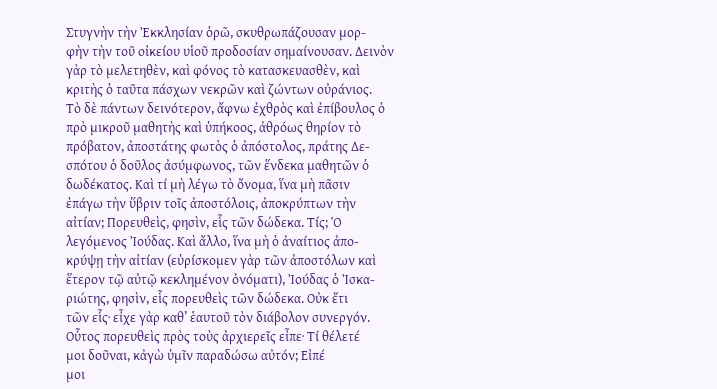Στυγνὴν τὴν Ἐκκλησίαν ὁρῶ, σκυθρωπάζουσαν μορ-
φὴν τὴν τοῦ οἰκείου υἱοῦ προδοσίαν σημαίνουσαν. Δεινὸν
γὰρ τὸ μελετηθὲν, καὶ φόνος τὸ κατασκευασθὲν, καὶ
κριτὴς ὁ ταῦτα πάσχων νεκρῶν καὶ ζώντων οὐράνιος.
Τὸ δὲ πάντων δεινότερον, ἄφνω ἐχθρὸς καὶ ἐπίβουλος ὁ
πρὸ μικροῦ μαθητὴς καὶ ὑπήκοος, ἀθρόως θηρίον τὸ
πρόβατον, ἀποστάτης φωτὸς ὁ ἀπόστολος, πράτης Δε-
σπότου ὁ δοῦλος ἀσύμφωνος, τῶν ἕνδεκα μαθητῶν ὁ
δωδέκατος. Καὶ τί μὴ λέγω τὸ ὄνομα, ἵνα μὴ πᾶσιν
ἐπάγω τὴν ὕβριν τοῖς ἀποστόλοις, ἀποκρύπτων τὴν
αἰτίαν; Πορευθεὶς, φησὶν, εἷς τῶν δώδεκα. Τίς; Ὁ
λεγόμενος Ἰούδας. Καὶ ἄλλο, ἵνα μὴ ὁ ἀναίτιος ἀπο-
κρύψῃ τὴν αἰτίαν (εὑρίσκομεν γὰρ τῶν ἀποστόλων καὶ
ἕτερον τῷ αὐτῷ κεκλημένον ὀνόματι), Ἰούδας ὁ Ἰσκα-
ριώτης, φησὶν, εἷς πορευθεὶς τῶν δώδεκα. Οὐκ ἔτι
τῶν εἷς· εἶχε γὰρ καθ’ ἑαυτοῦ τὸν διάβολον συνεργόν.
Οὗτος πορευθεὶς πρὸς τοὺς ἀρχιερεῖς εἶπε· Τί θέλετέ
μοι δοῦναι, κἀγὼ ὑμῖν παραδώσω αὐτόν; Εἰπέ
μοι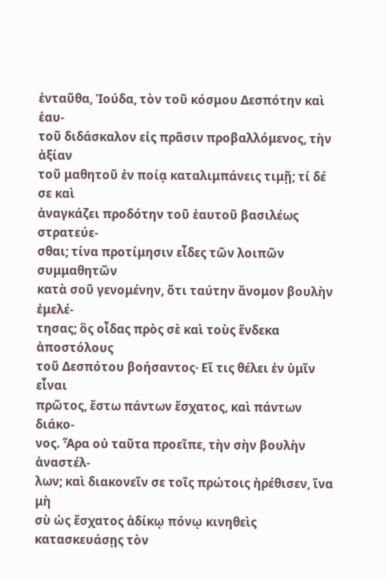ἐνταῦθα, Ἰούδα, τὸν τοῦ κόσμου Δεσπότην καὶ ἑαυ-
τοῦ διδάσκαλον εἰς πρᾶσιν προβαλλόμενος, τὴν ἀξίαν
τοῦ μαθητοῦ ἐν ποίᾳ καταλιμπάνεις τιμῇ; τί δέ σε καὶ
ἀναγκάζει προδότην τοῦ ἑαυτοῦ βασιλέως στρατεύε-
σθαι; τίνα προτίμησιν εἶδες τῶν λοιπῶν συμμαθητῶν
κατὰ σοῦ γενομένην, ὅτι ταύτην ἄνομον βουλὴν ἐμελέ-
τησας; ὃς οἶδας πρὸς σὲ καὶ τοὺς ἕνδεκα ἀποστόλους
τοῦ Δεσπότου βοήσαντος· Εἴ τις θέλει ἐν ὑμῖν εἶναι
πρῶτος, ἔστω πάντων ἔσχατος, καὶ πάντων διάκο-
νος. Ἆρα οὐ ταῦτα προεῖπε, τὴν σὴν βουλὴν ἀναστέλ-
λων; καὶ διακονεῖν σε τοῖς πρώτοις ἠρέθισεν, ἵνα μὴ
σὺ ὡς ἔσχατος ἀδίκῳ πόνῳ κινηθεὶς κατασκευάσῃς τὸν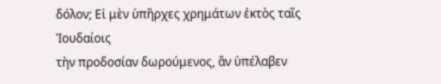δόλον; Εἰ μὲν ὑπῆρχες χρημάτων ἐκτὸς ταῖς Ἰουδαίοις
τὴν προδοσίαν δωρούμενος, ἂν ὑπέλαβεν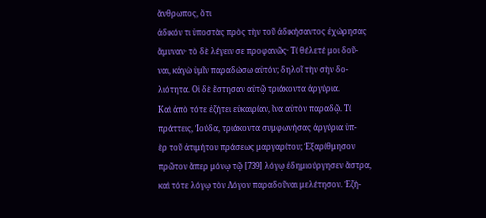ἄνθρωπος, ὅτι
ἀδικόν τι ὑποστὰς πρὸς τὴν τοῦ ἀδικήσαντος ἐχώρησας
ἄμυναν· τὸ δὲ λέγειν σε προφανῶς· Τί θέλετέ μοι δοῦ-
ναι, κἀγὼ ὑμῖν παραδώσω αὐτόν; δηλοῖ τὴν σὴν δο-
λιότητα. Οἱ δὲ ἔστησαν αὐτῷ τριάκοντα ἀργύρια.
Καὶ ἀπὸ τότε ἐζήτει εὐκαιρίαν, ἵνα αὐτὸν παραδῷ. Τί
πράττεις, Ἰούδα, τριάκοντα συμφωνήσας ἀργύρια ὑπ-
ὲρ τοῦ ἀτιμήτου πράσεως μαργαρίτου; Ἐξαρίθμησον
πρῶτον ἅπερ μόνῳ τῷ [739] λόγῳ ἐδημιούργησεν ἄστρα,
καὶ τότε λόγῳ τὸν Λόγον παραδοῦναι μελέτησον. Ἐζή-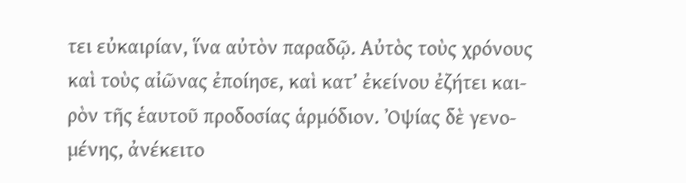τει εὐκαιρίαν, ἵνα αὐτὸν παραδῷ. Αὐτὸς τοὺς χρόνους
καὶ τοὺς αἰῶνας ἐποίησε, καὶ κατ’ ἐκείνου ἐζήτει και-
ρὸν τῆς ἑαυτοῦ προδοσίας ἁρμόδιον. Ὀψίας δὲ γενο-
μένης, ἀνέκειτο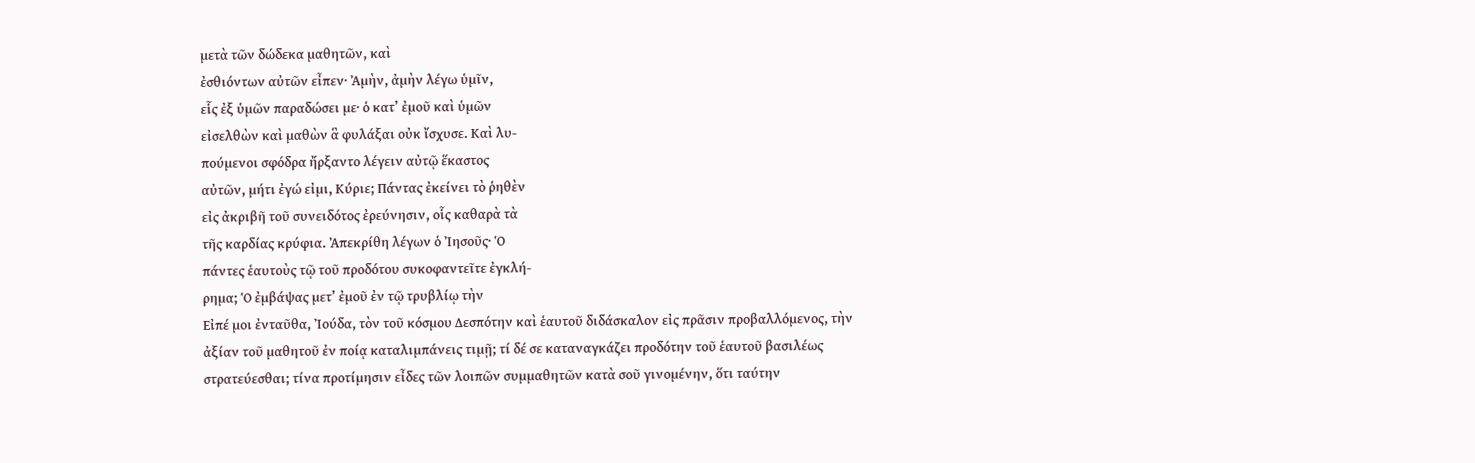μετὰ τῶν δώδεκα μαθητῶν, καὶ
ἐσθιόντων αὐτῶν εἶπεν· Ἀμὴν, ἀμὴν λέγω ὑμῖν,
εἷς ἐξ ὑμῶν παραδώσει με· ὁ κατ’ ἐμοῦ καὶ ὑμῶν
εἰσελθὼν καὶ μαθὼν ἃ φυλάξαι οὐκ ἴσχυσε. Καὶ λυ-
πούμενοι σφόδρα ἤρξαντο λέγειν αὐτῷ ἕκαστος
αὐτῶν, μήτι ἐγώ εἰμι, Κύριε; Πάντας ἐκείνει τὸ ῥηθὲν
εἰς ἀκριβῆ τοῦ συνειδότος ἐρεύνησιν, οἷς καθαρὰ τὰ
τῆς καρδίας κρύφια. Ἀπεκρίθη λέγων ὁ Ἰησοῦς· Ὁ
πάντες ἑαυτοὺς τῷ τοῦ προδότου συκοφαντεῖτε ἐγκλή-
ρημα; Ὁ ἐμβάψας μετ’ ἐμοῦ ἐν τῷ τρυβλίῳ τὴν
Εἰπέ μοι ἐνταῦθα, Ἰούδα, τὸν τοῦ κόσμου Δεσπότην καὶ ἑαυτοῦ διδάσκαλον εἰς πρᾶσιν προβαλλόμενος, τὴν ἀξίαν τοῦ μαθητοῦ ἐν ποίᾳ καταλιμπάνεις τιμῇ; τί δέ σε καταναγκάζει προδότην τοῦ ἑαυτοῦ βασιλέως στρατεύεσθαι; τίνα προτίμησιν εἶδες τῶν λοιπῶν συμμαθητῶν κατὰ σοῦ γινομένην, ὅτι ταύτην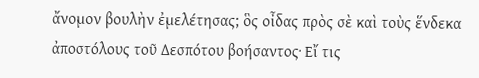ἄνομον βουλὴν ἐμελέτησας; ὃς οἶδας πρὸς σὲ καὶ τοὺς ἕνδεκα ἀποστόλους τοῦ Δεσπότου βοήσαντος· Εἴ τις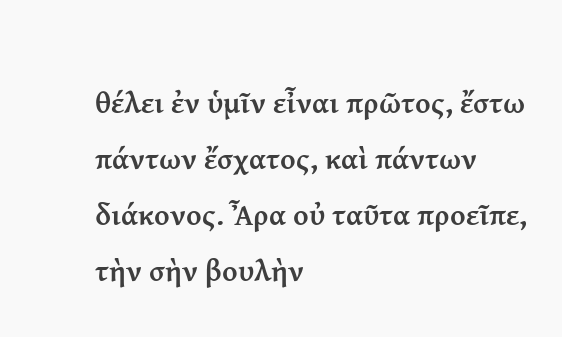θέλει ἐν ὑμῖν εἶναι πρῶτος, ἔστω πάντων ἔσχατος, καὶ πάντων διάκονος. Ἆρα οὐ ταῦτα προεῖπε, τὴν σὴν βουλὴν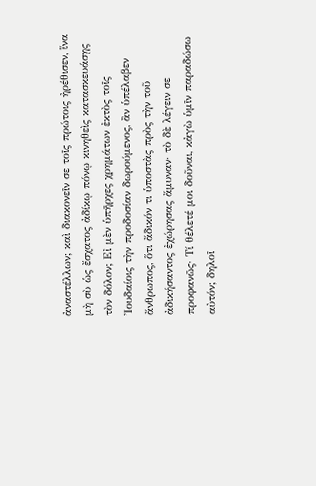ἀναστέλλων; καὶ διακονεῖν σε τοῖς πρώτοις ἠρέθισεν, ἵνα μὴ σὺ ὡς ἔσχατος ἀδίκῳ πόνῳ κινηθεὶς κατασκευάσῃς τὸν δόλον; Εἰ μὲν ὑπῆρχες χρημάτων ἐκτὸς τοῖς Ἰουδαίοις τὴν προδοσίαν δωρούμενος, ἂν ὑπέλαβεν ἄνθρωπος, ὅτι ἄδικόν τι ὑποστὰς πρὸς τὴν τοῦ ἀδικήσαντος ἐχώρησας ἄμυναν· τὸ δὲ λέγειν σε προφανῶς· Τί θέλετέ μοι δοῦναι, κἀγὼ ὑμῖν παραδώσω αὐτόν; δηλοῖ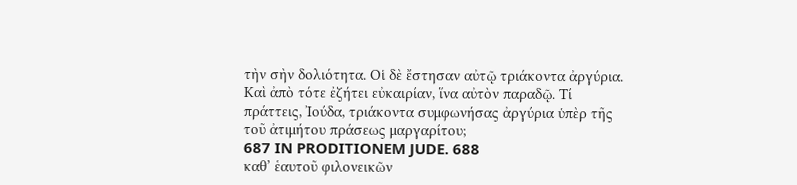τὴν σὴν δολιότητα. Οἱ δὲ ἔστησαν αὐτῷ τριάκοντα ἀργύρια. Καὶ ἀπὸ τότε ἐζήτει εὐκαιρίαν, ἵνα αὐτὸν παραδῷ. Τί πράττεις, Ἰούδα, τριάκοντα συμφωνήσας ἀργύρια ὑπὲρ τῆς τοῦ ἀτιμήτου πράσεως μαργαρίτου;
687 IN PRODITIONEM JUDE. 688
καθ’ ἑαυτοῦ φιλονεικῶν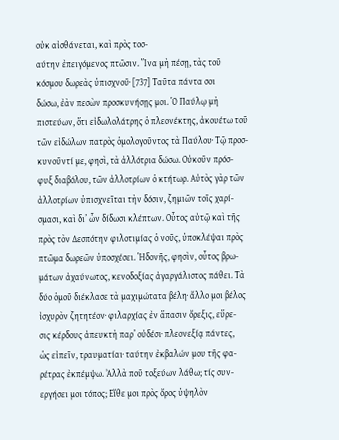οὐκ αἰσθάνεται, καὶ πρὸς τοσ-
αύτην ἐπειγόμενος πτῶσιν. Ἵνα μὴ πέσῃ, τὰς τοῦ
κόσμου δωρεὰς ὑπισχνοῦ· [737] Ταῦτα πάντα σοι
δώσω, ἐὰν πεσὼν προσκυνήσῃς μοι. Ὁ Παύλῳ μὴ
πιστεύων, ὅτι εἰδωλολάτρης ὁ πλεονέκτης, ἀκουέτω τοῦ
τῶν εἰδώλων πατρὸς ὁμολογοῦντος τὰ Παύλου· Τῷ προσ-
κυνοῦντί με, φησὶ, τὰ ἀλλότρια δώσω. Οὐκοῦν πρόσ-
φυξ διαβόλου, τῶν ἀλλοτρίων ὁ κτήτωρ. Αὐτὸς γὰρ τῶν
ἀλλοτρίων ὑπισχνεῖται τὴν δόσιν, ζημιῶν τοῖς χαρί-
σμασι, καὶ δι’ ὧν δίδωσι κλέπτων. Οὗτος αὐτῷ καὶ τῆς
πρὸς τὸν Δεσπότην φιλοτιμίας ὁ νοῦς, ὑποκλέψαι πρὸς
πτῶμα δωρεῶν ὑποσχέσει. Ἡδονῆς, φησὶν, οὗτος βρω-
μάτων ἀχαύνωτος, κενοδοξίας ἀγαργάλιστος πάθει. Τὰ
δύο ὁμοῦ διέκλασε τὰ μαχιμώτατα βέλη· ἄλλο μοι βέλος
ἰσχυρὸν ζητητέον· φιλαρχίας ἐν ἅπασιν ὄρεξις, εὕρε-
σις κέρδους ἀπευκτὴ παρ’ οὐδέσι· πλεονεξίᾳ πάντες,
ὡς εἰπεῖν, τραυματίαι· ταύτην ἐκβαλών μου τῆς φα-
ρέτρας ἐκπέμψω. Ἀλλὰ ποῦ τοξεύων λάθω; τίς συν-
εργήσει μοι τόπος; Εἴθε μοι πρὸς ὄρος ὑψηλὸν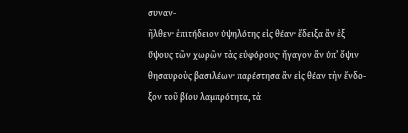συναν-
ῆλθεν· ἐπιτήδειον ὑψηλότης εἰς θέαν· ἔδειξα ἂν ἐξ
ὕψους τῶν χωρῶν τὰς εὐφόρους· ἤγαγον ἂν ὑπ’ ὄψιν
θησαυροὺς βασιλέων· παρέστησα ἂν εἰς θέαν τὴν ἔνδο-
ξον τοῦ βίου λαμπρότητα, τὰ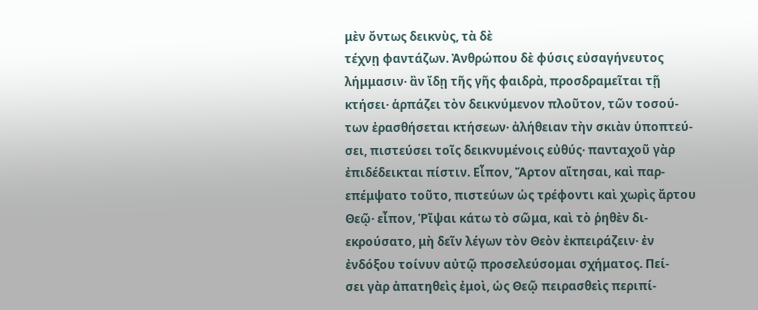μὲν ὄντως δεικνὺς, τὰ δὲ
τέχνῃ φαντάζων. Ἀνθρώπου δὲ φύσις εὐσαγήνευτος
λήμμασιν· ἂν ἴδῃ τῆς γῆς φαιδρὰ, προσδραμεῖται τῇ
κτήσει· ἁρπάζει τὸν δεικνύμενον πλοῦτον, τῶν τοσού-
των ἐρασθήσεται κτήσεων· ἀλήθειαν τὴν σκιὰν ὑποπτεύ-
σει, πιστεύσει τοῖς δεικνυμένοις εὐθύς· πανταχοῦ γὰρ
ἐπιδέδεικται πίστιν. Εἶπον, Ἄρτον αἴτησαι, καὶ παρ-
επέμψατο τοῦτο, πιστεύων ὡς τρέφοντι καὶ χωρὶς ἄρτου
Θεῷ· εἶπον, Ῥῖψαι κάτω τὸ σῶμα, καὶ τὸ ῥηθὲν δι-
εκρούσατο, μὴ δεῖν λέγων τὸν Θεὸν ἐκπειράζειν· ἐν
ἐνδόξου τοίνυν αὐτῷ προσελεύσομαι σχήματος. Πεί-
σει γὰρ ἀπατηθεὶς ἐμοὶ, ὡς Θεῷ πειρασθεὶς περιπί-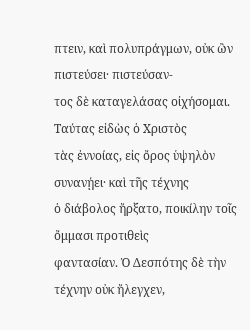πτειν, καὶ πολυπράγμων, οὐκ ὢν πιστεύσει· πιστεύσαν-
τος δὲ καταγελάσας οἰχήσομαι. Ταύτας εἰδὼς ὁ Χριστὸς
τὰς ἐννοίας, εἰς ὄρος ὑψηλὸν συνανῄει· καὶ τῆς τέχνης
ὁ διάβολος ἤρξατο, ποικίλην τοῖς ὄμμασι προτιθεὶς
φαντασίαν. Ὁ Δεσπότης δὲ τὴν τέχνην οὐκ ἤλεγχεν,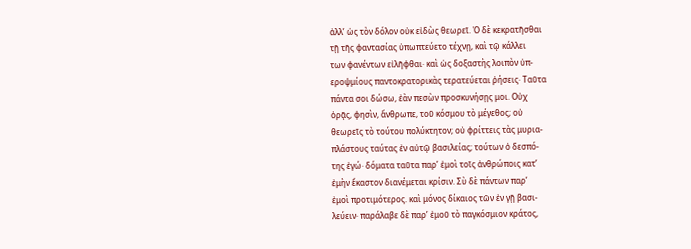ἀλλ’ ὡς τὸν δόλον οὐκ εἰδὼς θεωρεῖ. Ὁ δὲ κεκρατῆσθαι
τῇ τῆς φαντασίας ὑπωπτεύετο τέχνῃ, καὶ τῷ κάλλει
των φανέντων εἰλῆφθαι· καὶ ὡς δοξαστὴς λοιπὸν ὑπ-
εροψμίους παντοκρατορικὰς τερατεύεται ῥήσεις· Ταῦτα
πάντα σοι δώσω, ἐὰν πεσὼν προσκυνήσῃς μοι. Οὐχ
ὁρᾷς, φησὶν, ἄνθρωπε, τοῦ κόσμου τὸ μέγεθος; οὐ
θεωρεῖς τὸ τούτου πολύκτητον; οὐ φρίττεις τὰς μυρια-
πλάστους ταύτας ἐν αὐτῷ βασιλείας; τούτων ὁ δεσπό-
της ἐγώ· δόματα ταῦτα παρ’ ἐμοὶ τοῖς ἀνθρώποις κατ’
ἐμὴν ἕκαστον διανέμεται κρίσιν. Σὺ δὲ πάντων παρ’
ἐμοὶ προτιμότερος. καὶ μόνος δίκαιος τῶν ἐν γῇ βασι-
λεύειν· παράλαβε δὲ παρ’ ἐμοῦ τὸ παγκόσμιον κράτος,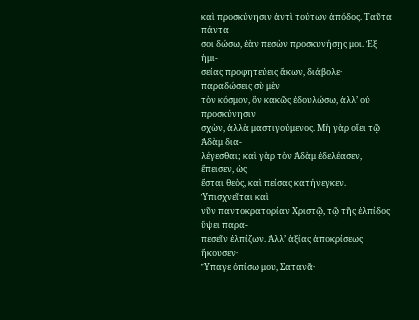καὶ προσκύνησιν ἀντὶ τούτων ἀπόδος. Ταῦτα πάντα
σοι δώσω, ἐὰν πεσὼν προσκυνήσῃς μοι. Ἐξ ἡμι-
σείας προφητεύεις ἄκων, διάβολε· παραδώσεις σὺ μὲν
τὸν κόσμον, ὃν κακῶς ἐδουλώσω, ἀλλ’ οὐ προσκύνησιν
σχὼν, ἀλλὰ μαστιγούμενος. Μὴ γὰρ οἴει τῷ Ἀδὰμ δια-
λέγεσθαι; καὶ γὰρ τὸν Ἀδὰμ ἐδελέασεν, ἔπεισεν, ὡς
ἔσται θεὸς, καὶ πείσας κατήνεγκεν. Ὑπισχνεῖται καὶ
νῦν παντοκρατορίαν Χριστῷ, τῷ τῆς ἐλπίδος ὕψει παρα-
πεσεῖν ἐλπίζων. Ἀλλ’ ἀξίας ἀποκρίσεως ἤκουσεν·
Ὕπαγε ὀπίσω μου, Σατανᾶ·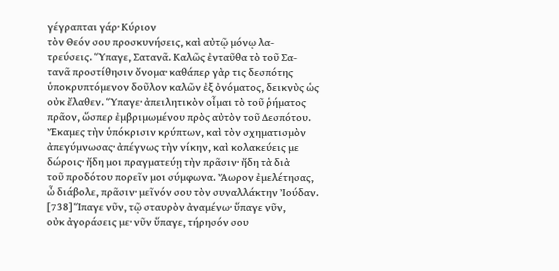γέγραπται γάρ· Κύριον
τὸν Θεόν σου προσκυνήσεις, καὶ αὐτῷ μόνῳ λα-
τρεύσεις. Ὕπαγε, Σατανᾶ. Καλῶς ἐνταῦθα τὸ τοῦ Σα-
τανᾶ προστίθησιν ὄνομα· καθάπερ γὰρ τις δεσπότης
ὑποκρυπτόμενον δοῦλον καλῶν ἐξ ὀνόματος, δεικνὺς ὡς
οὐκ ἔλαθεν. Ὕπαγε· ἀπειλητικὸν οἶμαι τὸ τοῦ ῥήματος
πρᾶον, ὥσπερ ἐμβριμωμένου πρὸς αὐτὸν τοῦ Δεσπότου.
Ἔκαμες τὴν ὑπόκρισιν κρύπτων, καὶ τὸν σχηματισμὸν
ἀπεγύμνωσας· ἀπέγνως τὴν νίκην, καὶ κολακεύεις με
δώροις· ἤδη μοι πραγματεύῃ τὴν πρᾶσιν· ἤδη τὰ διὰ
τοῦ προδότου πορεῖν μοι σύμφωνα. Ἄωρον ἐμελέτησας,
ὦ διάβολε, πρᾶσιν· μεῖνόν σου τὸν συναλλάκτην Ἰούδαν.
[738] Ἵπαγε νῦν, τῷ σταυρὸν ἀναμένω· ὕπαγε νῦν,
οὐκ ἀγοράσεις με· νῦν ὕπαγε, τήρησόν σου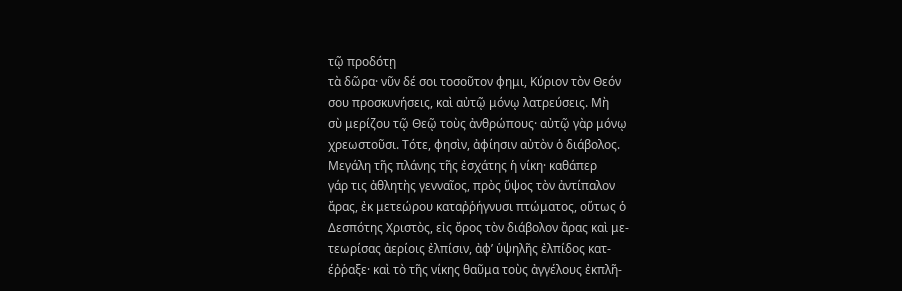τῷ προδότῃ
τὰ δῶρα· νῦν δέ σοι τοσοῦτον φημι, Κύριον τὸν Θεόν
σου προσκυνήσεις, καὶ αὐτῷ μόνῳ λατρεύσεις. Μὴ
σὺ μερίζου τῷ Θεῷ τοὺς ἀνθρώπους· αὐτῷ γὰρ μόνῳ
χρεωστοῦσι. Τότε, φησὶν, ἀφίησιν αὐτὸν ὁ διάβολος.
Μεγάλη τῆς πλάνης τῆς ἐσχάτης ἡ νίκη· καθάπερ
γάρ τις ἀθλητὴς γενναῖος, πρὸς ὕψος τὸν ἀντίπαλον
ἄρας, ἐκ μετεώρου καταῤῥήγνυσι πτώματος, οὕτως ὁ
Δεσπότης Χριστὸς, εἰς ὄρος τὸν διάβολον ἄρας καὶ με-
τεωρίσας ἀερίοις ἐλπίσιν, ἀφ’ ὑψηλῆς ἐλπίδος κατ-
έῤῥαξε· καὶ τὸ τῆς νίκης θαῦμα τοὺς ἀγγέλους ἐκπλῆ-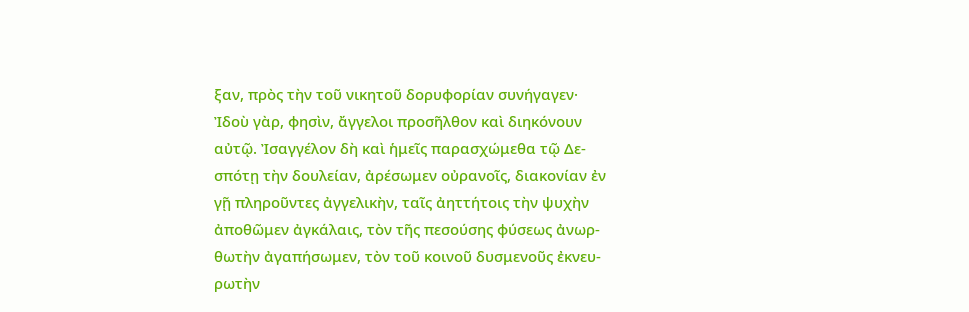ξαν, πρὸς τὴν τοῦ νικητοῦ δορυφορίαν συνήγαγεν·
Ἰδοὺ γὰρ, φησὶν, ἄγγελοι προσῆλθον καὶ διηκόνουν
αὐτῷ. Ἰσαγγέλον δὴ καὶ ἡμεῖς παρασχώμεθα τῷ Δε-
σπότῃ τὴν δουλείαν, ἀρέσωμεν οὐρανοῖς, διακονίαν ἐν
γῇ πληροῦντες ἀγγελικὴν, ταῖς ἀηττήτοις τὴν ψυχὴν
ἀποθῶμεν ἀγκάλαις, τὸν τῆς πεσούσης φύσεως ἀνωρ-
θωτὴν ἀγαπήσωμεν, τὸν τοῦ κοινοῦ δυσμενοῦς ἐκνευ-
ρωτὴν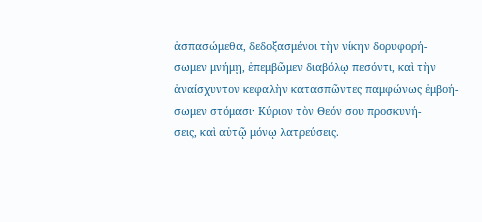ἀσπασώμεθα, δεδοξασμένοι τὴν νίκην δορυφορή-
σωμεν μνήμῃ, ἐπεμβῶμεν διαβόλῳ πεσόντι, καὶ τὴν
ἀναίσχυντον κεφαλὴν κατασπῶντες παμφώνως ἐμβοή-
σωμεν στόμασι· Κύριον τὸν Θεόν σου προσκυνή-
σεις, καὶ αὐτῷ μόνῳ λατρεύσεις.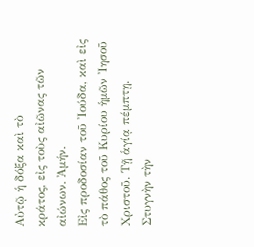Αὐτῷ ἡ δόξα καὶ τὸ
κράτος, εἰς τοὺς αἰῶνας τῶν αἰώνων. Ἀμήν.
Εἰς προδοσίαν τοῦ Ἰούδα, καὶ εἰς τὸ πάθος τοῦ Κυρίου ἡμῶν Ἰησοῦ Χριστοῦ. Τῇ ἁγίᾳ πέμπτῃ.
Στυγνὴν τὴν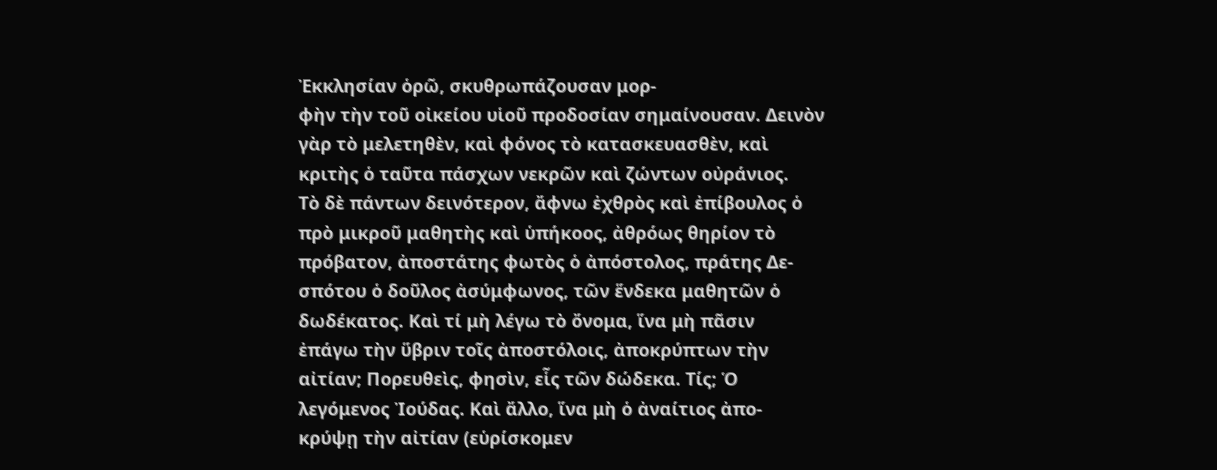Ἐκκλησίαν ὁρῶ, σκυθρωπάζουσαν μορ-
φὴν τὴν τοῦ οἰκείου υἱοῦ προδοσίαν σημαίνουσαν. Δεινὸν
γὰρ τὸ μελετηθὲν, καὶ φόνος τὸ κατασκευασθὲν, καὶ
κριτὴς ὁ ταῦτα πάσχων νεκρῶν καὶ ζώντων οὐράνιος.
Τὸ δὲ πάντων δεινότερον, ἄφνω ἐχθρὸς καὶ ἐπίβουλος ὁ
πρὸ μικροῦ μαθητὴς καὶ ὑπήκοος, ἀθρόως θηρίον τὸ
πρόβατον, ἀποστάτης φωτὸς ὁ ἀπόστολος, πράτης Δε-
σπότου ὁ δοῦλος ἀσύμφωνος, τῶν ἕνδεκα μαθητῶν ὁ
δωδέκατος. Καὶ τί μὴ λέγω τὸ ὄνομα, ἵνα μὴ πᾶσιν
ἐπάγω τὴν ὕβριν τοῖς ἀποστόλοις, ἀποκρύπτων τὴν
αἰτίαν; Πορευθεὶς, φησὶν, εἷς τῶν δώδεκα. Τίς; Ὁ
λεγόμενος Ἰούδας. Καὶ ἄλλο, ἵνα μὴ ὁ ἀναίτιος ἀπο-
κρύψῃ τὴν αἰτίαν (εὑρίσκομεν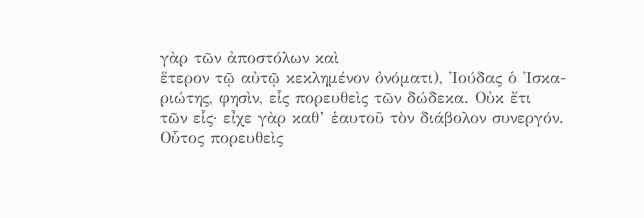γὰρ τῶν ἀποστόλων καὶ
ἕτερον τῷ αὐτῷ κεκλημένον ὀνόματι), Ἰούδας ὁ Ἰσκα-
ριώτης, φησὶν, εἷς πορευθεὶς τῶν δώδεκα. Οὐκ ἔτι
τῶν εἷς· εἶχε γὰρ καθ’ ἑαυτοῦ τὸν διάβολον συνεργόν.
Οὗτος πορευθεὶς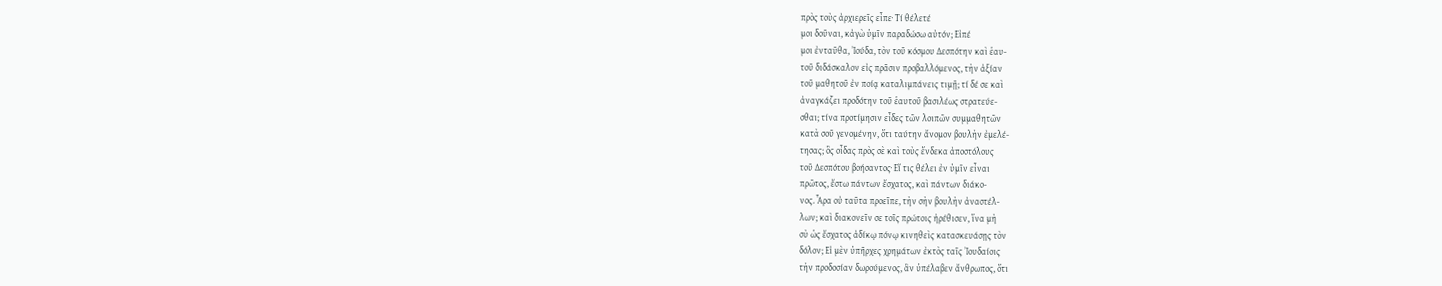πρὸς τοὺς ἀρχιερεῖς εἶπε· Τί θέλετέ
μοι δοῦναι, κἀγὼ ὑμῖν παραδώσω αὐτόν; Εἰπέ
μοι ἐνταῦθα, Ἰούδα, τὸν τοῦ κόσμου Δεσπότην καὶ ἑαυ-
τοῦ διδάσκαλον εἰς πρᾶσιν προβαλλόμενος, τὴν ἀξίαν
τοῦ μαθητοῦ ἐν ποίᾳ καταλιμπάνεις τιμῇ; τί δέ σε καὶ
ἀναγκάζει προδότην τοῦ ἑαυτοῦ βασιλέως στρατεύε-
σθαι; τίνα προτίμησιν εἶδες τῶν λοιπῶν συμμαθητῶν
κατὰ σοῦ γενομένην, ὅτι ταύτην ἄνομον βουλὴν ἐμελέ-
τησας; ὃς οἶδας πρὸς σὲ καὶ τοὺς ἕνδεκα ἀποστόλους
τοῦ Δεσπότου βοήσαντος· Εἴ τις θέλει ἐν ὑμῖν εἶναι
πρῶτος, ἔστω πάντων ἔσχατος, καὶ πάντων διάκο-
νος. Ἆρα οὐ ταῦτα προεῖπε, τὴν σὴν βουλὴν ἀναστέλ-
λων; καὶ διακονεῖν σε τοῖς πρώτοις ἠρέθισεν, ἵνα μὴ
σὺ ὡς ἔσχατος ἀδίκῳ πόνῳ κινηθεὶς κατασκευάσῃς τὸν
δόλον; Εἰ μὲν ὑπῆρχες χρημάτων ἐκτὸς ταῖς Ἰουδαίοις
τὴν προδοσίαν δωρούμενος, ἂν ὑπέλαβεν ἄνθρωπος, ὅτι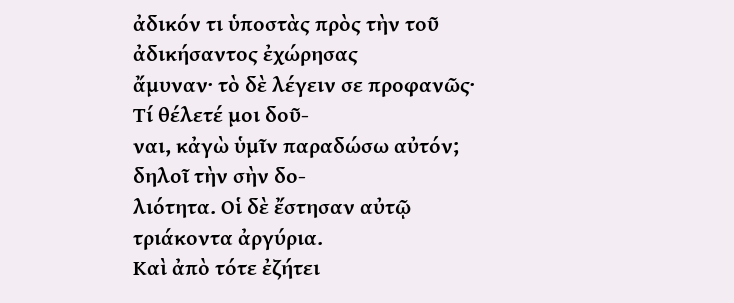ἀδικόν τι ὑποστὰς πρὸς τὴν τοῦ ἀδικήσαντος ἐχώρησας
ἄμυναν· τὸ δὲ λέγειν σε προφανῶς· Τί θέλετέ μοι δοῦ-
ναι, κἀγὼ ὑμῖν παραδώσω αὐτόν; δηλοῖ τὴν σὴν δο-
λιότητα. Οἱ δὲ ἔστησαν αὐτῷ τριάκοντα ἀργύρια.
Καὶ ἀπὸ τότε ἐζήτει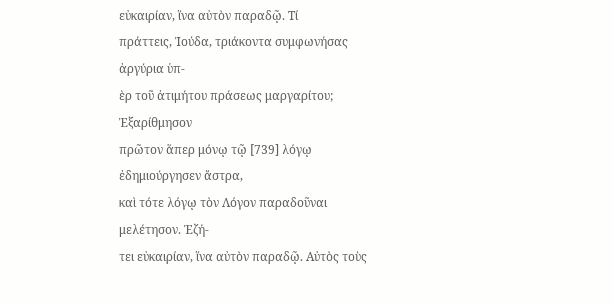εὐκαιρίαν, ἵνα αὐτὸν παραδῷ. Τί
πράττεις, Ἰούδα, τριάκοντα συμφωνήσας ἀργύρια ὑπ-
ὲρ τοῦ ἀτιμήτου πράσεως μαργαρίτου; Ἐξαρίθμησον
πρῶτον ἅπερ μόνῳ τῷ [739] λόγῳ ἐδημιούργησεν ἄστρα,
καὶ τότε λόγῳ τὸν Λόγον παραδοῦναι μελέτησον. Ἐζή-
τει εὐκαιρίαν, ἵνα αὐτὸν παραδῷ. Αὐτὸς τοὺς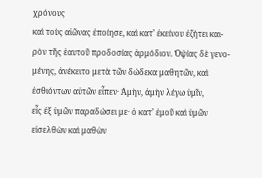χρόνους
καὶ τοὺς αἰῶνας ἐποίησε, καὶ κατ’ ἐκείνου ἐζήτει και-
ρὸν τῆς ἑαυτοῦ προδοσίας ἁρμόδιον. Ὀψίας δὲ γενο-
μένης, ἀνέκειτο μετὰ τῶν δώδεκα μαθητῶν, καὶ
ἐσθιόντων αὐτῶν εἶπεν· Ἀμὴν, ἀμὴν λέγω ὑμῖν,
εἷς ἐξ ὑμῶν παραδώσει με· ὁ κατ’ ἐμοῦ καὶ ὑμῶν
εἰσελθὼν καὶ μαθὼν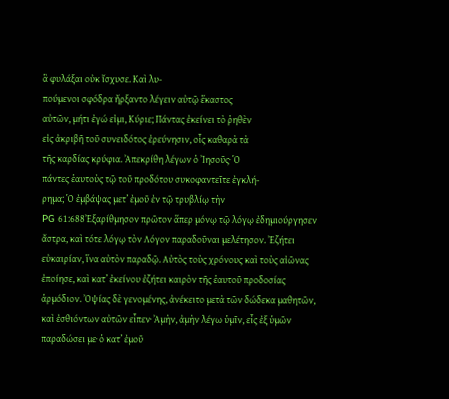ἃ φυλάξαι οὐκ ἴσχυσε. Καὶ λυ-
πούμενοι σφόδρα ἤρξαντο λέγειν αὐτῷ ἕκαστος
αὐτῶν, μήτι ἐγώ εἰμι, Κύριε; Πάντας ἐκείνει τὸ ῥηθὲν
εἰς ἀκριβῆ τοῦ συνειδότος ἐρεύνησιν, οἷς καθαρὰ τὰ
τῆς καρδίας κρύφια. Ἀπεκρίθη λέγων ὁ Ἰησοῦς· Ὁ
πάντες ἑαυτοὺς τῷ τοῦ προδότου συκοφαντεῖτε ἐγκλή-
ρημα; Ὁ ἐμβάψας μετ’ ἐμοῦ ἐν τῷ τρυβλίῳ τὴν
PG 61:688Ἐξαρίθμησον πρῶτον ἅπερ μόνῳ τῷ λόγῳ ἐδημιούργησεν ἄστρα, καὶ τότε λόγῳ τὸν Λόγον παραδοῦναι μελέτησον. Ἐζήτει εὐκαιρίαν, ἵνα αὐτὸν παραδῷ. Αὐτὸς τοὺς χρόνους καὶ τοὺς αἰῶνας ἐποίησε, καὶ κατ’ ἐκείνου ἐζήτει καιρὸν τῆς ἑαυτοῦ προδοσίας ἁρμόδιον. Ὀψίας δὲ γενομένης, ἀνέκειτο μετὰ τῶν δώδεκα μαθητῶν, καὶ ἐσθιόντων αὐτῶν εἶπεν· Ἀμὴν, ἀμὴν λέγω ὑμῖν, εἷς ἐξ ὑμῶν παραδώσει με· ὁ κατ’ ἐμοῦ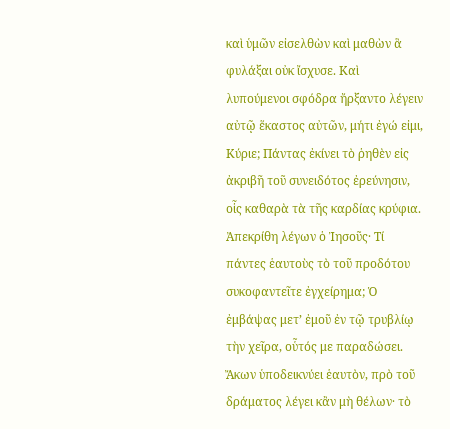καὶ ὑμῶν εἰσελθὼν καὶ μαθὼν ἃ φυλάξαι οὐκ ἴσχυσε. Καὶ λυπούμενοι σφόδρα ἤρξαντο λέγειν αὐτῷ ἕκαστος αὐτῶν, μήτι ἐγώ εἰμι, Κύριε; Πάντας ἐκίνει τὸ ῥηθὲν εἰς ἀκριβῆ τοῦ συνειδότος ἐρεύνησιν, οἷς καθαρὰ τὰ τῆς καρδίας κρύφια. Ἀπεκρίθη λέγων ὁ Ἰησοῦς· Τί πάντες ἑαυτοὺς τὸ τοῦ προδότου συκοφαντεῖτε ἐγχείρημα; Ὁ ἐμβάψας μετ’ ἐμοῦ ἐν τῷ τρυβλίῳ τὴν χεῖρα, οὗτός με παραδώσει. Ἄκων ὑποδεικνύει ἑαυτὸν, πρὸ τοῦ δράματος λέγει κἂν μὴ θέλων· τὸ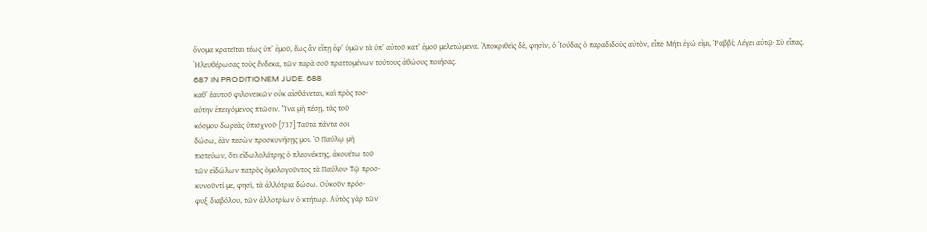ὄνομα κρατεῖται τέως ὑπ’ ἐμοῦ, ἕως ἂν εἴπῃ ἐφ’ ὑμῶν τὰ ὑπ’ αὐτοῦ κατ’ ἐμοῦ μελετώμενα. Ἀποκριθεὶς δὲ, φησὶν, ὁ Ἰούδας ὁ παραδιδοὺς αὐτὸν, εἶπε· Μήτι ἐγώ εἰμι, Ῥαββί; Λέγει αὐτῷ· Σὺ εἶπας. Ἠλευθέρωσας τοὺς ἕνδεκα, τῶν παρὰ σοῦ πραττομένων τούτους ἀθώους ποιήσας.
687 IN PRODITIONEM JUDE. 688
καθ’ ἑαυτοῦ φιλονεικῶν οὐκ αἰσθάνεται, καὶ πρὸς τοσ-
αύτην ἐπειγόμενος πτῶσιν. Ἵνα μὴ πέσῃ, τὰς τοῦ
κόσμου δωρεὰς ὑπισχνοῦ· [737] Ταῦτα πάντα σοι
δώσω, ἐὰν πεσὼν προσκυνήσῃς μοι. Ὁ Παύλῳ μὴ
πιστεύων, ὅτι εἰδωλολάτρης ὁ πλεονέκτης, ἀκουέτω τοῦ
τῶν εἰδώλων πατρὸς ὁμολογοῦντος τὰ Παύλου· Τῷ προσ-
κυνοῦντί με, φησὶ, τὰ ἀλλότρια δώσω. Οὐκοῦν πρόσ-
φυξ διαβόλου, τῶν ἀλλοτρίων ὁ κτήτωρ. Αὐτὸς γὰρ τῶν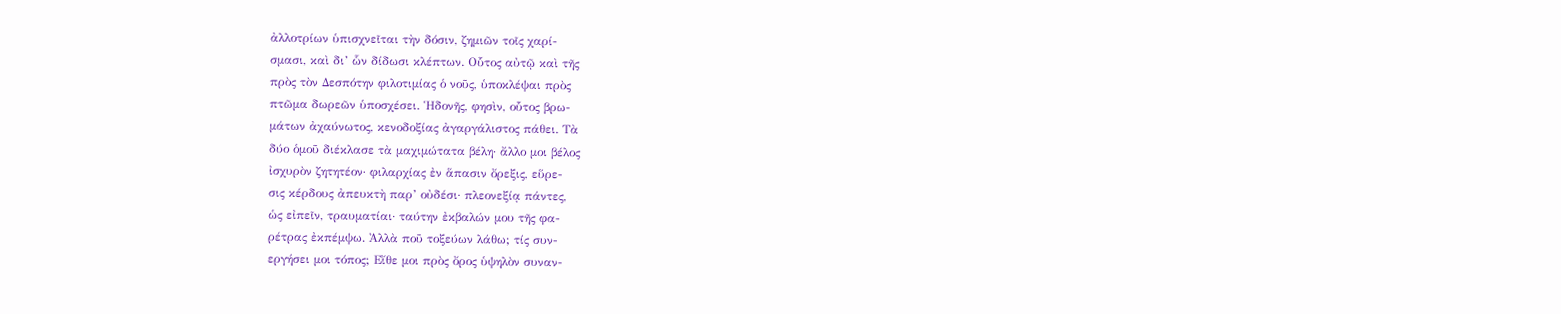ἀλλοτρίων ὑπισχνεῖται τὴν δόσιν, ζημιῶν τοῖς χαρί-
σμασι, καὶ δι’ ὧν δίδωσι κλέπτων. Οὗτος αὐτῷ καὶ τῆς
πρὸς τὸν Δεσπότην φιλοτιμίας ὁ νοῦς, ὑποκλέψαι πρὸς
πτῶμα δωρεῶν ὑποσχέσει. Ἡδονῆς, φησὶν, οὗτος βρω-
μάτων ἀχαύνωτος, κενοδοξίας ἀγαργάλιστος πάθει. Τὰ
δύο ὁμοῦ διέκλασε τὰ μαχιμώτατα βέλη· ἄλλο μοι βέλος
ἰσχυρὸν ζητητέον· φιλαρχίας ἐν ἅπασιν ὄρεξις, εὕρε-
σις κέρδους ἀπευκτὴ παρ’ οὐδέσι· πλεονεξίᾳ πάντες,
ὡς εἰπεῖν, τραυματίαι· ταύτην ἐκβαλών μου τῆς φα-
ρέτρας ἐκπέμψω. Ἀλλὰ ποῦ τοξεύων λάθω; τίς συν-
εργήσει μοι τόπος; Εἴθε μοι πρὸς ὄρος ὑψηλὸν συναν-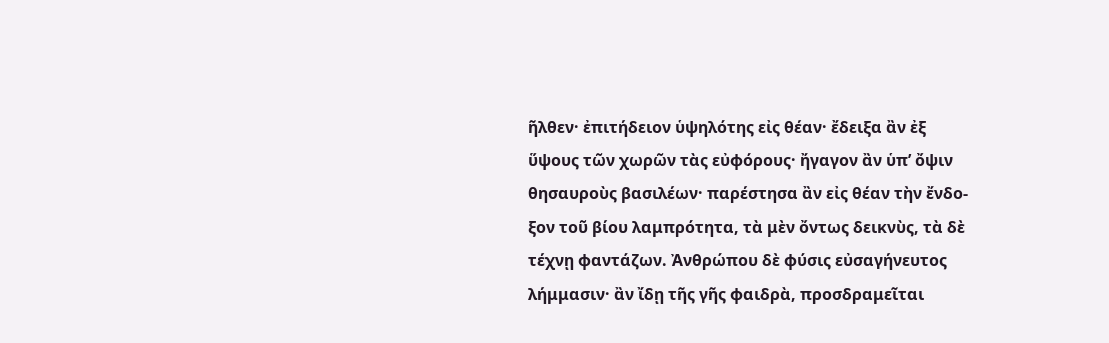ῆλθεν· ἐπιτήδειον ὑψηλότης εἰς θέαν· ἔδειξα ἂν ἐξ
ὕψους τῶν χωρῶν τὰς εὐφόρους· ἤγαγον ἂν ὑπ’ ὄψιν
θησαυροὺς βασιλέων· παρέστησα ἂν εἰς θέαν τὴν ἔνδο-
ξον τοῦ βίου λαμπρότητα, τὰ μὲν ὄντως δεικνὺς, τὰ δὲ
τέχνῃ φαντάζων. Ἀνθρώπου δὲ φύσις εὐσαγήνευτος
λήμμασιν· ἂν ἴδῃ τῆς γῆς φαιδρὰ, προσδραμεῖται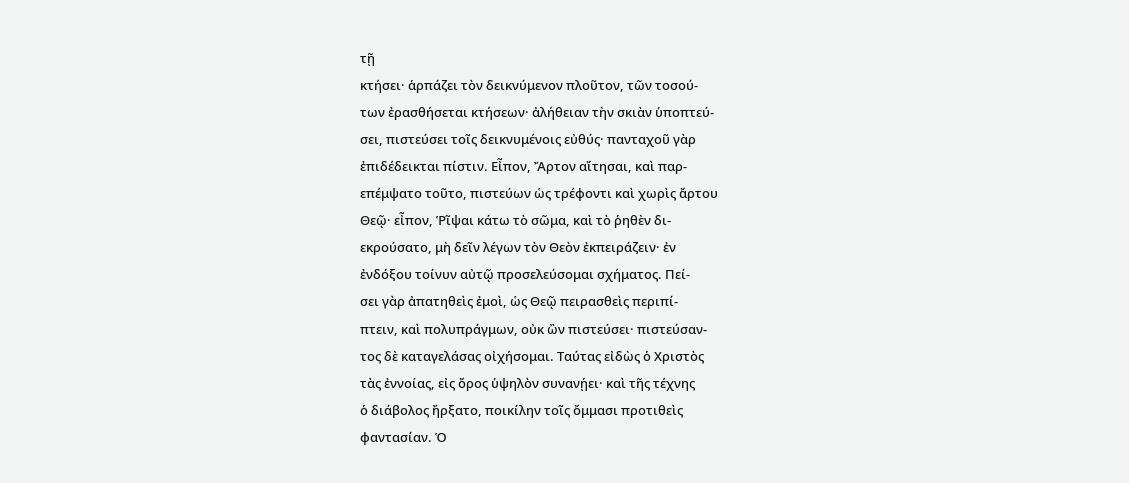τῇ
κτήσει· ἁρπάζει τὸν δεικνύμενον πλοῦτον, τῶν τοσού-
των ἐρασθήσεται κτήσεων· ἀλήθειαν τὴν σκιὰν ὑποπτεύ-
σει, πιστεύσει τοῖς δεικνυμένοις εὐθύς· πανταχοῦ γὰρ
ἐπιδέδεικται πίστιν. Εἶπον, Ἄρτον αἴτησαι, καὶ παρ-
επέμψατο τοῦτο, πιστεύων ὡς τρέφοντι καὶ χωρὶς ἄρτου
Θεῷ· εἶπον, Ῥῖψαι κάτω τὸ σῶμα, καὶ τὸ ῥηθὲν δι-
εκρούσατο, μὴ δεῖν λέγων τὸν Θεὸν ἐκπειράζειν· ἐν
ἐνδόξου τοίνυν αὐτῷ προσελεύσομαι σχήματος. Πεί-
σει γὰρ ἀπατηθεὶς ἐμοὶ, ὡς Θεῷ πειρασθεὶς περιπί-
πτειν, καὶ πολυπράγμων, οὐκ ὢν πιστεύσει· πιστεύσαν-
τος δὲ καταγελάσας οἰχήσομαι. Ταύτας εἰδὼς ὁ Χριστὸς
τὰς ἐννοίας, εἰς ὄρος ὑψηλὸν συνανῄει· καὶ τῆς τέχνης
ὁ διάβολος ἤρξατο, ποικίλην τοῖς ὄμμασι προτιθεὶς
φαντασίαν. Ὁ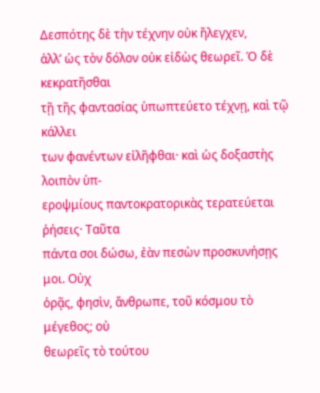Δεσπότης δὲ τὴν τέχνην οὐκ ἤλεγχεν,
ἀλλ’ ὡς τὸν δόλον οὐκ εἰδὼς θεωρεῖ. Ὁ δὲ κεκρατῆσθαι
τῇ τῆς φαντασίας ὑπωπτεύετο τέχνῃ, καὶ τῷ κάλλει
των φανέντων εἰλῆφθαι· καὶ ὡς δοξαστὴς λοιπὸν ὑπ-
εροψμίους παντοκρατορικὰς τερατεύεται ῥήσεις· Ταῦτα
πάντα σοι δώσω, ἐὰν πεσὼν προσκυνήσῃς μοι. Οὐχ
ὁρᾷς, φησὶν, ἄνθρωπε, τοῦ κόσμου τὸ μέγεθος; οὐ
θεωρεῖς τὸ τούτου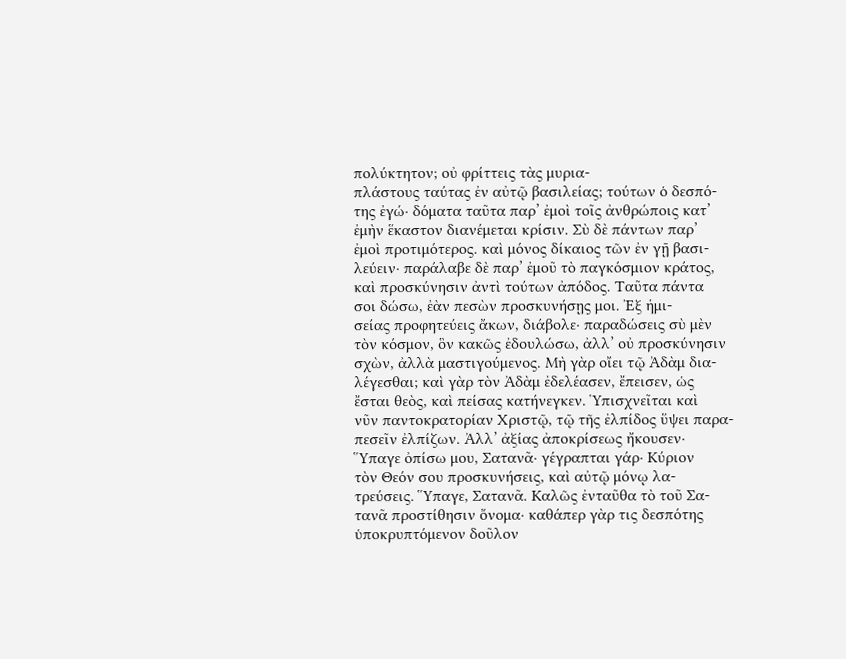πολύκτητον; οὐ φρίττεις τὰς μυρια-
πλάστους ταύτας ἐν αὐτῷ βασιλείας; τούτων ὁ δεσπό-
της ἐγώ· δόματα ταῦτα παρ’ ἐμοὶ τοῖς ἀνθρώποις κατ’
ἐμὴν ἕκαστον διανέμεται κρίσιν. Σὺ δὲ πάντων παρ’
ἐμοὶ προτιμότερος. καὶ μόνος δίκαιος τῶν ἐν γῇ βασι-
λεύειν· παράλαβε δὲ παρ’ ἐμοῦ τὸ παγκόσμιον κράτος,
καὶ προσκύνησιν ἀντὶ τούτων ἀπόδος. Ταῦτα πάντα
σοι δώσω, ἐὰν πεσὼν προσκυνήσῃς μοι. Ἐξ ἡμι-
σείας προφητεύεις ἄκων, διάβολε· παραδώσεις σὺ μὲν
τὸν κόσμον, ὃν κακῶς ἐδουλώσω, ἀλλ’ οὐ προσκύνησιν
σχὼν, ἀλλὰ μαστιγούμενος. Μὴ γὰρ οἴει τῷ Ἀδὰμ δια-
λέγεσθαι; καὶ γὰρ τὸν Ἀδὰμ ἐδελέασεν, ἔπεισεν, ὡς
ἔσται θεὸς, καὶ πείσας κατήνεγκεν. Ὑπισχνεῖται καὶ
νῦν παντοκρατορίαν Χριστῷ, τῷ τῆς ἐλπίδος ὕψει παρα-
πεσεῖν ἐλπίζων. Ἀλλ’ ἀξίας ἀποκρίσεως ἤκουσεν·
Ὕπαγε ὀπίσω μου, Σατανᾶ· γέγραπται γάρ· Κύριον
τὸν Θεόν σου προσκυνήσεις, καὶ αὐτῷ μόνῳ λα-
τρεύσεις. Ὕπαγε, Σατανᾶ. Καλῶς ἐνταῦθα τὸ τοῦ Σα-
τανᾶ προστίθησιν ὄνομα· καθάπερ γὰρ τις δεσπότης
ὑποκρυπτόμενον δοῦλον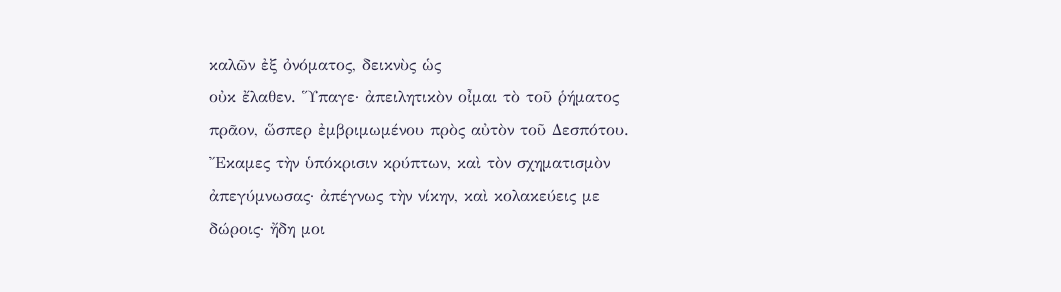καλῶν ἐξ ὀνόματος, δεικνὺς ὡς
οὐκ ἔλαθεν. Ὕπαγε· ἀπειλητικὸν οἶμαι τὸ τοῦ ῥήματος
πρᾶον, ὥσπερ ἐμβριμωμένου πρὸς αὐτὸν τοῦ Δεσπότου.
Ἔκαμες τὴν ὑπόκρισιν κρύπτων, καὶ τὸν σχηματισμὸν
ἀπεγύμνωσας· ἀπέγνως τὴν νίκην, καὶ κολακεύεις με
δώροις· ἤδη μοι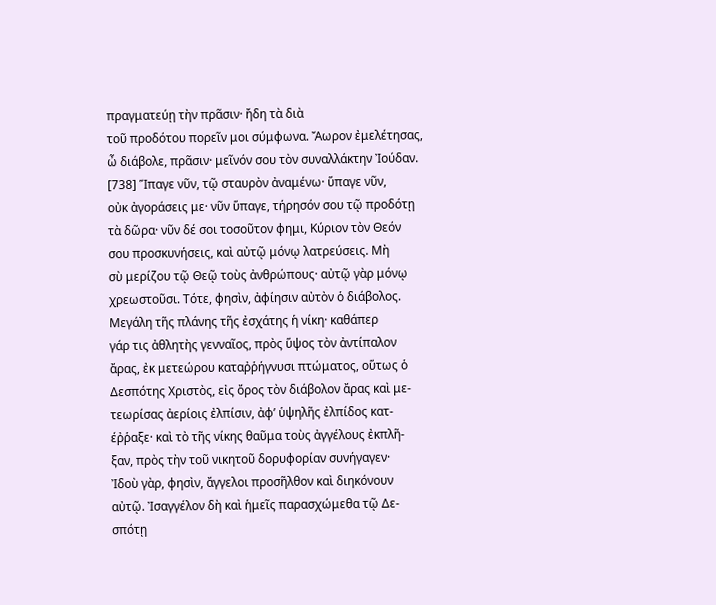πραγματεύῃ τὴν πρᾶσιν· ἤδη τὰ διὰ
τοῦ προδότου πορεῖν μοι σύμφωνα. Ἄωρον ἐμελέτησας,
ὦ διάβολε, πρᾶσιν· μεῖνόν σου τὸν συναλλάκτην Ἰούδαν.
[738] Ἵπαγε νῦν, τῷ σταυρὸν ἀναμένω· ὕπαγε νῦν,
οὐκ ἀγοράσεις με· νῦν ὕπαγε, τήρησόν σου τῷ προδότῃ
τὰ δῶρα· νῦν δέ σοι τοσοῦτον φημι, Κύριον τὸν Θεόν
σου προσκυνήσεις, καὶ αὐτῷ μόνῳ λατρεύσεις. Μὴ
σὺ μερίζου τῷ Θεῷ τοὺς ἀνθρώπους· αὐτῷ γὰρ μόνῳ
χρεωστοῦσι. Τότε, φησὶν, ἀφίησιν αὐτὸν ὁ διάβολος.
Μεγάλη τῆς πλάνης τῆς ἐσχάτης ἡ νίκη· καθάπερ
γάρ τις ἀθλητὴς γενναῖος, πρὸς ὕψος τὸν ἀντίπαλον
ἄρας, ἐκ μετεώρου καταῤῥήγνυσι πτώματος, οὕτως ὁ
Δεσπότης Χριστὸς, εἰς ὄρος τὸν διάβολον ἄρας καὶ με-
τεωρίσας ἀερίοις ἐλπίσιν, ἀφ’ ὑψηλῆς ἐλπίδος κατ-
έῤῥαξε· καὶ τὸ τῆς νίκης θαῦμα τοὺς ἀγγέλους ἐκπλῆ-
ξαν, πρὸς τὴν τοῦ νικητοῦ δορυφορίαν συνήγαγεν·
Ἰδοὺ γὰρ, φησὶν, ἄγγελοι προσῆλθον καὶ διηκόνουν
αὐτῷ. Ἰσαγγέλον δὴ καὶ ἡμεῖς παρασχώμεθα τῷ Δε-
σπότῃ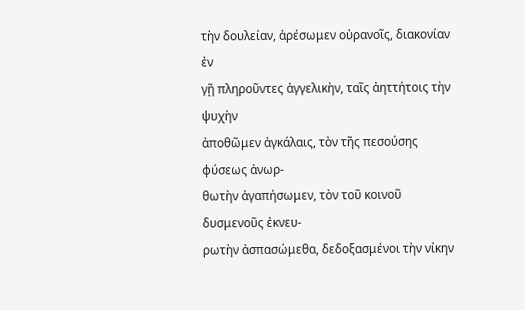τὴν δουλείαν, ἀρέσωμεν οὐρανοῖς, διακονίαν ἐν
γῇ πληροῦντες ἀγγελικὴν, ταῖς ἀηττήτοις τὴν ψυχὴν
ἀποθῶμεν ἀγκάλαις, τὸν τῆς πεσούσης φύσεως ἀνωρ-
θωτὴν ἀγαπήσωμεν, τὸν τοῦ κοινοῦ δυσμενοῦς ἐκνευ-
ρωτὴν ἀσπασώμεθα, δεδοξασμένοι τὴν νίκην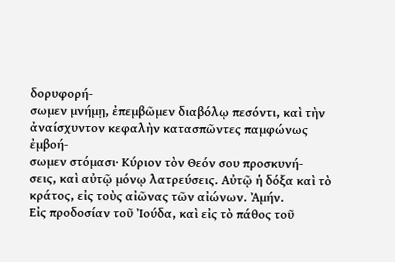δορυφορή-
σωμεν μνήμῃ, ἐπεμβῶμεν διαβόλῳ πεσόντι, καὶ τὴν
ἀναίσχυντον κεφαλὴν κατασπῶντες παμφώνως ἐμβοή-
σωμεν στόμασι· Κύριον τὸν Θεόν σου προσκυνή-
σεις, καὶ αὐτῷ μόνῳ λατρεύσεις. Αὐτῷ ἡ δόξα καὶ τὸ
κράτος, εἰς τοὺς αἰῶνας τῶν αἰώνων. Ἀμήν.
Εἰς προδοσίαν τοῦ Ἰούδα, καὶ εἰς τὸ πάθος τοῦ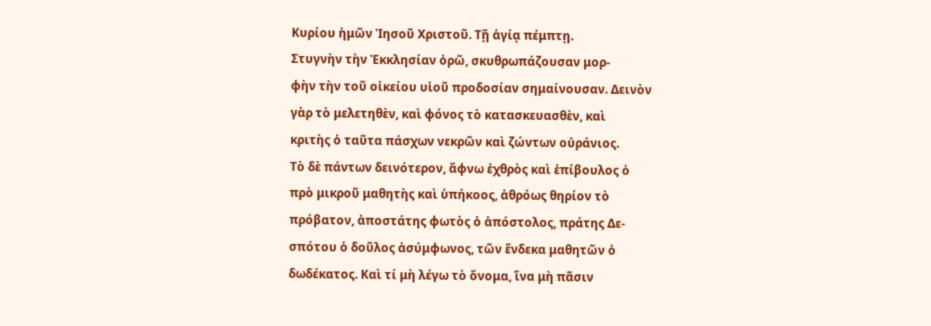Κυρίου ἡμῶν Ἰησοῦ Χριστοῦ. Τῇ ἁγίᾳ πέμπτῃ.
Στυγνὴν τὴν Ἐκκλησίαν ὁρῶ, σκυθρωπάζουσαν μορ-
φὴν τὴν τοῦ οἰκείου υἱοῦ προδοσίαν σημαίνουσαν. Δεινὸν
γὰρ τὸ μελετηθὲν, καὶ φόνος τὸ κατασκευασθὲν, καὶ
κριτὴς ὁ ταῦτα πάσχων νεκρῶν καὶ ζώντων οὐράνιος.
Τὸ δὲ πάντων δεινότερον, ἄφνω ἐχθρὸς καὶ ἐπίβουλος ὁ
πρὸ μικροῦ μαθητὴς καὶ ὑπήκοος, ἀθρόως θηρίον τὸ
πρόβατον, ἀποστάτης φωτὸς ὁ ἀπόστολος, πράτης Δε-
σπότου ὁ δοῦλος ἀσύμφωνος, τῶν ἕνδεκα μαθητῶν ὁ
δωδέκατος. Καὶ τί μὴ λέγω τὸ ὄνομα, ἵνα μὴ πᾶσιν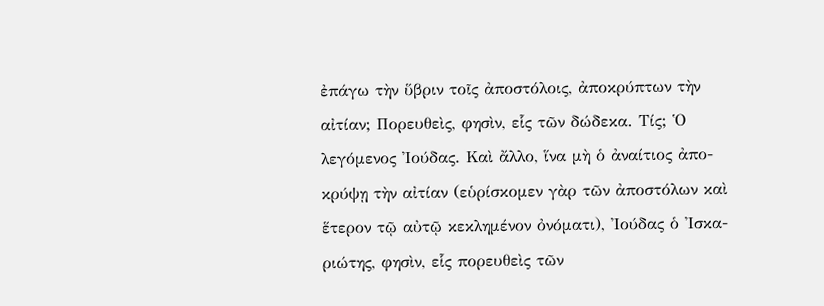ἐπάγω τὴν ὕβριν τοῖς ἀποστόλοις, ἀποκρύπτων τὴν
αἰτίαν; Πορευθεὶς, φησὶν, εἷς τῶν δώδεκα. Τίς; Ὁ
λεγόμενος Ἰούδας. Καὶ ἄλλο, ἵνα μὴ ὁ ἀναίτιος ἀπο-
κρύψῃ τὴν αἰτίαν (εὑρίσκομεν γὰρ τῶν ἀποστόλων καὶ
ἕτερον τῷ αὐτῷ κεκλημένον ὀνόματι), Ἰούδας ὁ Ἰσκα-
ριώτης, φησὶν, εἷς πορευθεὶς τῶν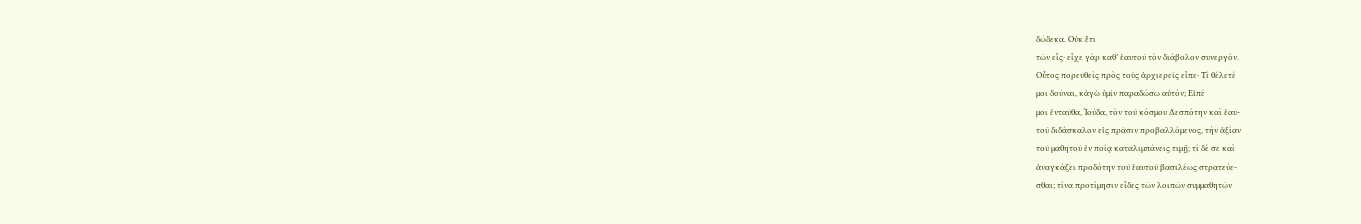δώδεκα. Οὐκ ἔτι
τῶν εἷς· εἶχε γὰρ καθ’ ἑαυτοῦ τὸν διάβολον συνεργόν.
Οὗτος πορευθεὶς πρὸς τοὺς ἀρχιερεῖς εἶπε· Τί θέλετέ
μοι δοῦναι, κἀγὼ ὑμῖν παραδώσω αὐτόν; Εἰπέ
μοι ἐνταῦθα, Ἰούδα, τὸν τοῦ κόσμου Δεσπότην καὶ ἑαυ-
τοῦ διδάσκαλον εἰς πρᾶσιν προβαλλόμενος, τὴν ἀξίαν
τοῦ μαθητοῦ ἐν ποίᾳ καταλιμπάνεις τιμῇ; τί δέ σε καὶ
ἀναγκάζει προδότην τοῦ ἑαυτοῦ βασιλέως στρατεύε-
σθαι; τίνα προτίμησιν εἶδες τῶν λοιπῶν συμμαθητῶν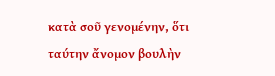κατὰ σοῦ γενομένην, ὅτι ταύτην ἄνομον βουλὴν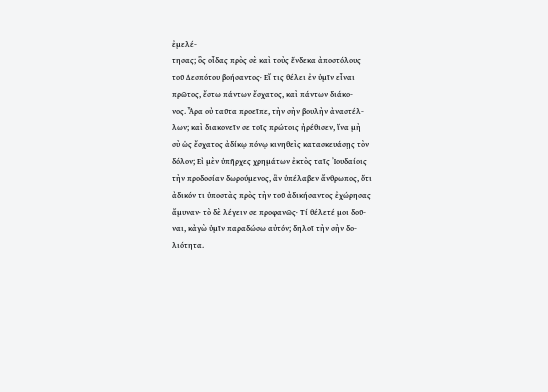ἐμελέ-
τησας; ὃς οἶδας πρὸς σὲ καὶ τοὺς ἕνδεκα ἀποστόλους
τοῦ Δεσπότου βοήσαντος· Εἴ τις θέλει ἐν ὑμῖν εἶναι
πρῶτος, ἔστω πάντων ἔσχατος, καὶ πάντων διάκο-
νος. Ἆρα οὐ ταῦτα προεῖπε, τὴν σὴν βουλὴν ἀναστέλ-
λων; καὶ διακονεῖν σε τοῖς πρώτοις ἠρέθισεν, ἵνα μὴ
σὺ ὡς ἔσχατος ἀδίκῳ πόνῳ κινηθεὶς κατασκευάσῃς τὸν
δόλον; Εἰ μὲν ὑπῆρχες χρημάτων ἐκτὸς ταῖς Ἰουδαίοις
τὴν προδοσίαν δωρούμενος, ἂν ὑπέλαβεν ἄνθρωπος, ὅτι
ἀδικόν τι ὑποστὰς πρὸς τὴν τοῦ ἀδικήσαντος ἐχώρησας
ἄμυναν· τὸ δὲ λέγειν σε προφανῶς· Τί θέλετέ μοι δοῦ-
ναι, κἀγὼ ὑμῖν παραδώσω αὐτόν; δηλοῖ τὴν σὴν δο-
λιότητα.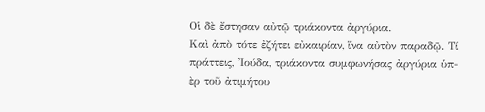Οἱ δὲ ἔστησαν αὐτῷ τριάκοντα ἀργύρια.
Καὶ ἀπὸ τότε ἐζήτει εὐκαιρίαν, ἵνα αὐτὸν παραδῷ. Τί
πράττεις, Ἰούδα, τριάκοντα συμφωνήσας ἀργύρια ὑπ-
ὲρ τοῦ ἀτιμήτου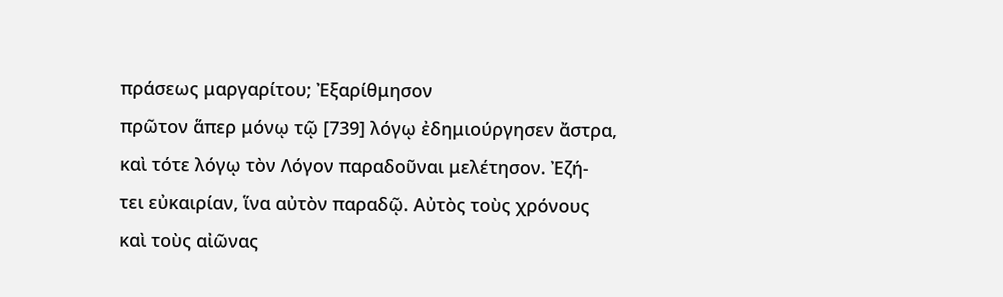πράσεως μαργαρίτου; Ἐξαρίθμησον
πρῶτον ἅπερ μόνῳ τῷ [739] λόγῳ ἐδημιούργησεν ἄστρα,
καὶ τότε λόγῳ τὸν Λόγον παραδοῦναι μελέτησον. Ἐζή-
τει εὐκαιρίαν, ἵνα αὐτὸν παραδῷ. Αὐτὸς τοὺς χρόνους
καὶ τοὺς αἰῶνας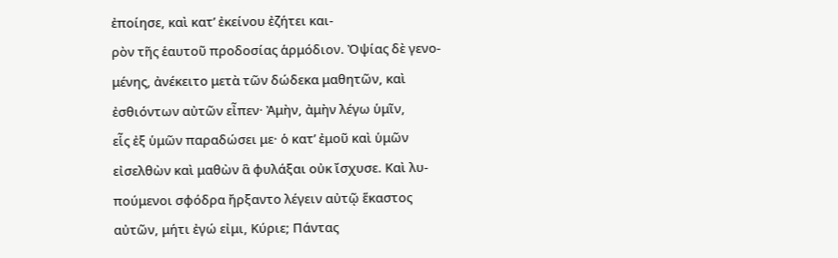ἐποίησε, καὶ κατ’ ἐκείνου ἐζήτει και-
ρὸν τῆς ἑαυτοῦ προδοσίας ἁρμόδιον. Ὀψίας δὲ γενο-
μένης, ἀνέκειτο μετὰ τῶν δώδεκα μαθητῶν, καὶ
ἐσθιόντων αὐτῶν εἶπεν· Ἀμὴν, ἀμὴν λέγω ὑμῖν,
εἷς ἐξ ὑμῶν παραδώσει με· ὁ κατ’ ἐμοῦ καὶ ὑμῶν
εἰσελθὼν καὶ μαθὼν ἃ φυλάξαι οὐκ ἴσχυσε. Καὶ λυ-
πούμενοι σφόδρα ἤρξαντο λέγειν αὐτῷ ἕκαστος
αὐτῶν, μήτι ἐγώ εἰμι, Κύριε; Πάντας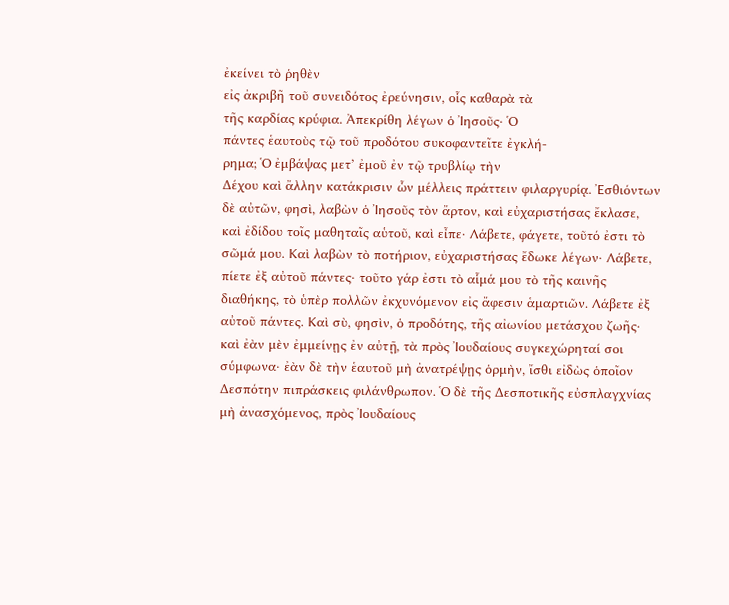ἐκείνει τὸ ῥηθὲν
εἰς ἀκριβῆ τοῦ συνειδότος ἐρεύνησιν, οἷς καθαρὰ τὰ
τῆς καρδίας κρύφια. Ἀπεκρίθη λέγων ὁ Ἰησοῦς· Ὁ
πάντες ἑαυτοὺς τῷ τοῦ προδότου συκοφαντεῖτε ἐγκλή-
ρημα; Ὁ ἐμβάψας μετ’ ἐμοῦ ἐν τῷ τρυβλίῳ τὴν
Δέχου καὶ ἄλλην κατάκρισιν ὧν μέλλεις πράττειν φιλαργυρίᾳ. Ἐσθιόντων δὲ αὐτῶν, φησὶ, λαβὼν ὁ Ἰησοῦς τὸν ἄρτον, καὶ εὐχαριστήσας ἔκλασε, καὶ ἐδίδου τοῖς μαθηταῖς αὑτοῦ, καὶ εἶπε· Λάβετε, φάγετε, τοῦτό ἐστι τὸ σῶμά μου. Καὶ λαβὼν τὸ ποτήριον, εὐχαριστήσας ἔδωκε λέγων· Λάβετε, πίετε ἐξ αὐτοῦ πάντες· τοῦτο γάρ ἐστι τὸ αἷμά μου τὸ τῆς καινῆς διαθήκης, τὸ ὑπὲρ πολλῶν ἐκχυνόμενον εἰς ἄφεσιν ἁμαρτιῶν. Λάβετε ἐξ αὐτοῦ πάντες. Καὶ σὺ, φησὶν, ὁ προδότης, τῆς αἰωνίου μετάσχου ζωῆς· καὶ ἐὰν μὲν ἐμμείνῃς ἐν αὐτῇ, τὰ πρὸς Ἰουδαίους συγκεχώρηταί σοι σύμφωνα· ἐὰν δὲ τὴν ἑαυτοῦ μὴ ἀνατρέψῃς ὁρμὴν, ἴσθι εἰδὼς ὁποῖον Δεσπότην πιπράσκεις φιλάνθρωπον. Ὁ δὲ τῆς Δεσποτικῆς εὐσπλαγχνίας μὴ ἀνασχόμενος, πρὸς Ἰουδαίους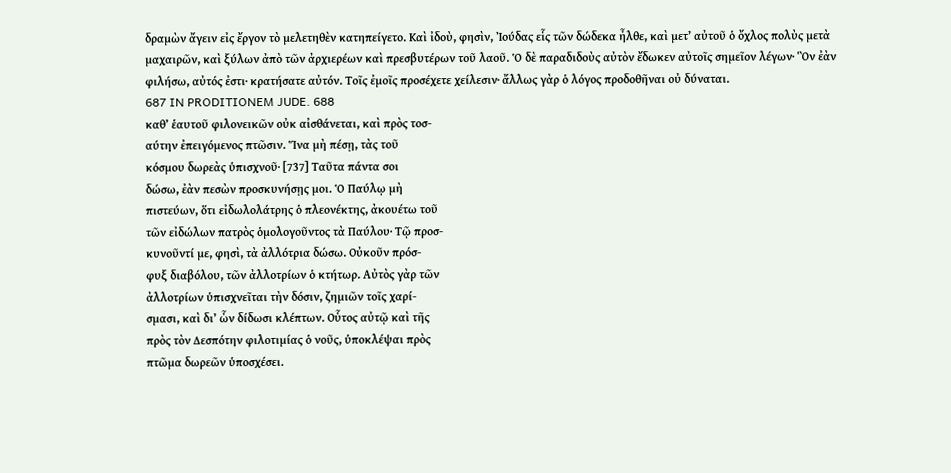δραμὼν ἄγειν εἰς ἔργον τὸ μελετηθὲν κατηπείγετο. Καὶ ἰδοὺ, φησὶν, Ἰούδας εἷς τῶν δώδεκα ἦλθε, καὶ μετ’ αὐτοῦ ὁ ὄχλος πολὺς μετὰ μαχαιρῶν, καὶ ξύλων ἀπὸ τῶν ἀρχιερέων καὶ πρεσβυτέρων τοῦ λαοῦ. Ὁ δὲ παραδιδοὺς αὐτὸν ἔδωκεν αὐτοῖς σημεῖον λέγων· Ὃν ἐὰν φιλήσω, αὐτός ἐστι· κρατήσατε αὐτόν. Τοῖς ἐμοῖς προσέχετε χείλεσιν· ἄλλως γὰρ ὁ λόγος προδοθῆναι οὐ δύναται.
687 IN PRODITIONEM JUDE. 688
καθ’ ἑαυτοῦ φιλονεικῶν οὐκ αἰσθάνεται, καὶ πρὸς τοσ-
αύτην ἐπειγόμενος πτῶσιν. Ἵνα μὴ πέσῃ, τὰς τοῦ
κόσμου δωρεὰς ὑπισχνοῦ· [737] Ταῦτα πάντα σοι
δώσω, ἐὰν πεσὼν προσκυνήσῃς μοι. Ὁ Παύλῳ μὴ
πιστεύων, ὅτι εἰδωλολάτρης ὁ πλεονέκτης, ἀκουέτω τοῦ
τῶν εἰδώλων πατρὸς ὁμολογοῦντος τὰ Παύλου· Τῷ προσ-
κυνοῦντί με, φησὶ, τὰ ἀλλότρια δώσω. Οὐκοῦν πρόσ-
φυξ διαβόλου, τῶν ἀλλοτρίων ὁ κτήτωρ. Αὐτὸς γὰρ τῶν
ἀλλοτρίων ὑπισχνεῖται τὴν δόσιν, ζημιῶν τοῖς χαρί-
σμασι, καὶ δι’ ὧν δίδωσι κλέπτων. Οὗτος αὐτῷ καὶ τῆς
πρὸς τὸν Δεσπότην φιλοτιμίας ὁ νοῦς, ὑποκλέψαι πρὸς
πτῶμα δωρεῶν ὑποσχέσει.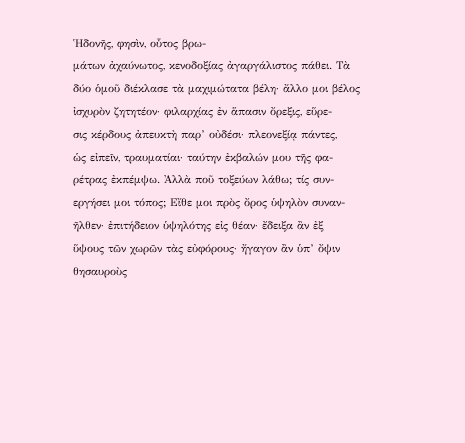Ἡδονῆς, φησὶν, οὗτος βρω-
μάτων ἀχαύνωτος, κενοδοξίας ἀγαργάλιστος πάθει. Τὰ
δύο ὁμοῦ διέκλασε τὰ μαχιμώτατα βέλη· ἄλλο μοι βέλος
ἰσχυρὸν ζητητέον· φιλαρχίας ἐν ἅπασιν ὄρεξις, εὕρε-
σις κέρδους ἀπευκτὴ παρ’ οὐδέσι· πλεονεξίᾳ πάντες,
ὡς εἰπεῖν, τραυματίαι· ταύτην ἐκβαλών μου τῆς φα-
ρέτρας ἐκπέμψω. Ἀλλὰ ποῦ τοξεύων λάθω; τίς συν-
εργήσει μοι τόπος; Εἴθε μοι πρὸς ὄρος ὑψηλὸν συναν-
ῆλθεν· ἐπιτήδειον ὑψηλότης εἰς θέαν· ἔδειξα ἂν ἐξ
ὕψους τῶν χωρῶν τὰς εὐφόρους· ἤγαγον ἂν ὑπ’ ὄψιν
θησαυροὺς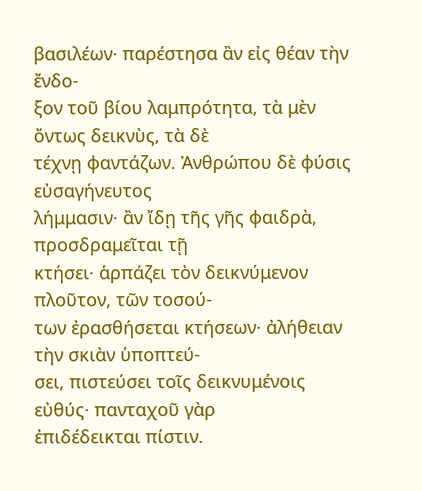βασιλέων· παρέστησα ἂν εἰς θέαν τὴν ἔνδο-
ξον τοῦ βίου λαμπρότητα, τὰ μὲν ὄντως δεικνὺς, τὰ δὲ
τέχνῃ φαντάζων. Ἀνθρώπου δὲ φύσις εὐσαγήνευτος
λήμμασιν· ἂν ἴδῃ τῆς γῆς φαιδρὰ, προσδραμεῖται τῇ
κτήσει· ἁρπάζει τὸν δεικνύμενον πλοῦτον, τῶν τοσού-
των ἐρασθήσεται κτήσεων· ἀλήθειαν τὴν σκιὰν ὑποπτεύ-
σει, πιστεύσει τοῖς δεικνυμένοις εὐθύς· πανταχοῦ γὰρ
ἐπιδέδεικται πίστιν.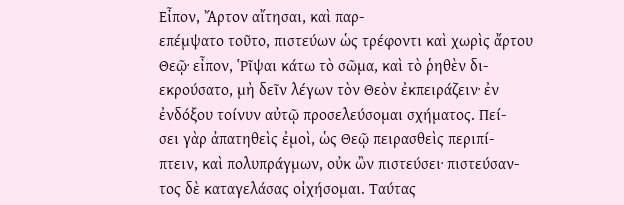Εἶπον, Ἄρτον αἴτησαι, καὶ παρ-
επέμψατο τοῦτο, πιστεύων ὡς τρέφοντι καὶ χωρὶς ἄρτου
Θεῷ· εἶπον, Ῥῖψαι κάτω τὸ σῶμα, καὶ τὸ ῥηθὲν δι-
εκρούσατο, μὴ δεῖν λέγων τὸν Θεὸν ἐκπειράζειν· ἐν
ἐνδόξου τοίνυν αὐτῷ προσελεύσομαι σχήματος. Πεί-
σει γὰρ ἀπατηθεὶς ἐμοὶ, ὡς Θεῷ πειρασθεὶς περιπί-
πτειν, καὶ πολυπράγμων, οὐκ ὢν πιστεύσει· πιστεύσαν-
τος δὲ καταγελάσας οἰχήσομαι. Ταύτας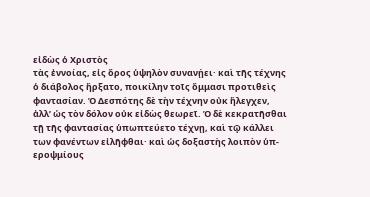εἰδὼς ὁ Χριστὸς
τὰς ἐννοίας, εἰς ὄρος ὑψηλὸν συνανῄει· καὶ τῆς τέχνης
ὁ διάβολος ἤρξατο, ποικίλην τοῖς ὄμμασι προτιθεὶς
φαντασίαν. Ὁ Δεσπότης δὲ τὴν τέχνην οὐκ ἤλεγχεν,
ἀλλ’ ὡς τὸν δόλον οὐκ εἰδὼς θεωρεῖ. Ὁ δὲ κεκρατῆσθαι
τῇ τῆς φαντασίας ὑπωπτεύετο τέχνῃ, καὶ τῷ κάλλει
των φανέντων εἰλῆφθαι· καὶ ὡς δοξαστὴς λοιπὸν ὑπ-
εροψμίους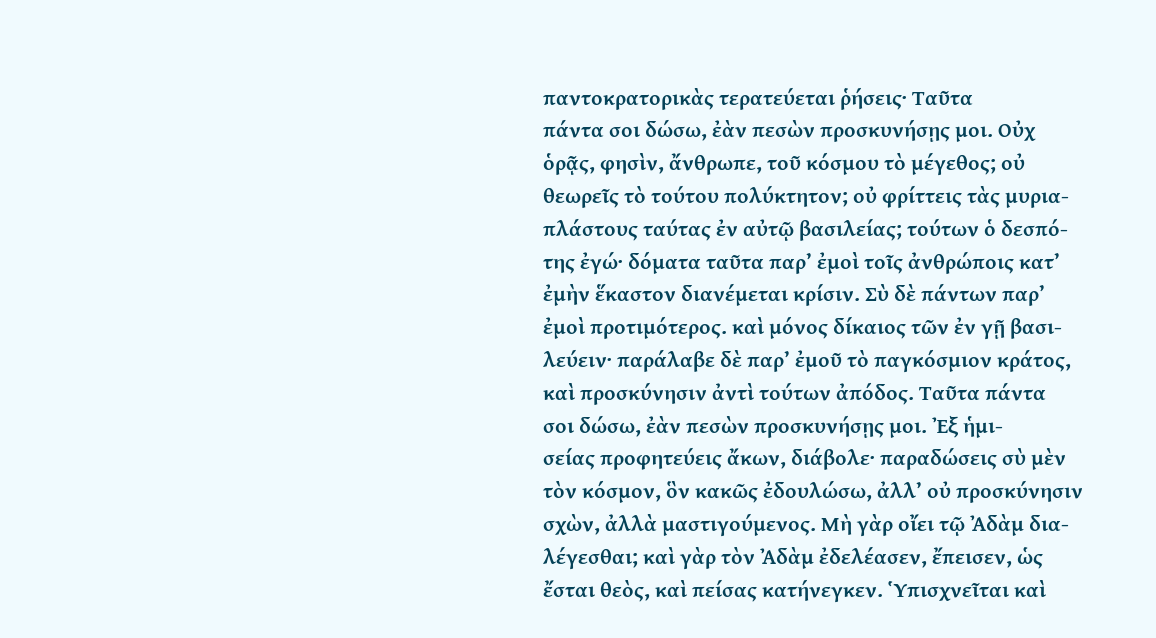παντοκρατορικὰς τερατεύεται ῥήσεις· Ταῦτα
πάντα σοι δώσω, ἐὰν πεσὼν προσκυνήσῃς μοι. Οὐχ
ὁρᾷς, φησὶν, ἄνθρωπε, τοῦ κόσμου τὸ μέγεθος; οὐ
θεωρεῖς τὸ τούτου πολύκτητον; οὐ φρίττεις τὰς μυρια-
πλάστους ταύτας ἐν αὐτῷ βασιλείας; τούτων ὁ δεσπό-
της ἐγώ· δόματα ταῦτα παρ’ ἐμοὶ τοῖς ἀνθρώποις κατ’
ἐμὴν ἕκαστον διανέμεται κρίσιν. Σὺ δὲ πάντων παρ’
ἐμοὶ προτιμότερος. καὶ μόνος δίκαιος τῶν ἐν γῇ βασι-
λεύειν· παράλαβε δὲ παρ’ ἐμοῦ τὸ παγκόσμιον κράτος,
καὶ προσκύνησιν ἀντὶ τούτων ἀπόδος. Ταῦτα πάντα
σοι δώσω, ἐὰν πεσὼν προσκυνήσῃς μοι. Ἐξ ἡμι-
σείας προφητεύεις ἄκων, διάβολε· παραδώσεις σὺ μὲν
τὸν κόσμον, ὃν κακῶς ἐδουλώσω, ἀλλ’ οὐ προσκύνησιν
σχὼν, ἀλλὰ μαστιγούμενος. Μὴ γὰρ οἴει τῷ Ἀδὰμ δια-
λέγεσθαι; καὶ γὰρ τὸν Ἀδὰμ ἐδελέασεν, ἔπεισεν, ὡς
ἔσται θεὸς, καὶ πείσας κατήνεγκεν. Ὑπισχνεῖται καὶ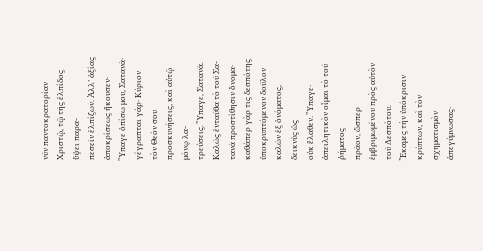νῦν παντοκρατορίαν Χριστῷ, τῷ τῆς ἐλπίδος ὕψει παρα-
πεσεῖν ἐλπίζων. Ἀλλ’ ἀξίας ἀποκρίσεως ἤκουσεν·
Ὕπαγε ὀπίσω μου, Σατανᾶ· γέγραπται γάρ· Κύριον
τὸν Θεόν σου προσκυνήσεις, καὶ αὐτῷ μόνῳ λα-
τρεύσεις. Ὕπαγε, Σατανᾶ. Καλῶς ἐνταῦθα τὸ τοῦ Σα-
τανᾶ προστίθησιν ὄνομα· καθάπερ γὰρ τις δεσπότης
ὑποκρυπτόμενον δοῦλον καλῶν ἐξ ὀνόματος, δεικνὺς ὡς
οὐκ ἔλαθεν. Ὕπαγε· ἀπειλητικὸν οἶμαι τὸ τοῦ ῥήματος
πρᾶον, ὥσπερ ἐμβριμωμένου πρὸς αὐτὸν τοῦ Δεσπότου.
Ἔκαμες τὴν ὑπόκρισιν κρύπτων, καὶ τὸν σχηματισμὸν
ἀπεγύμνωσας·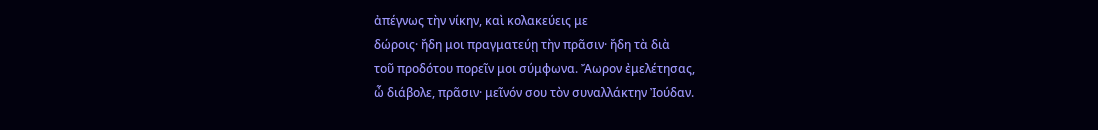ἀπέγνως τὴν νίκην, καὶ κολακεύεις με
δώροις· ἤδη μοι πραγματεύῃ τὴν πρᾶσιν· ἤδη τὰ διὰ
τοῦ προδότου πορεῖν μοι σύμφωνα. Ἄωρον ἐμελέτησας,
ὦ διάβολε, πρᾶσιν· μεῖνόν σου τὸν συναλλάκτην Ἰούδαν.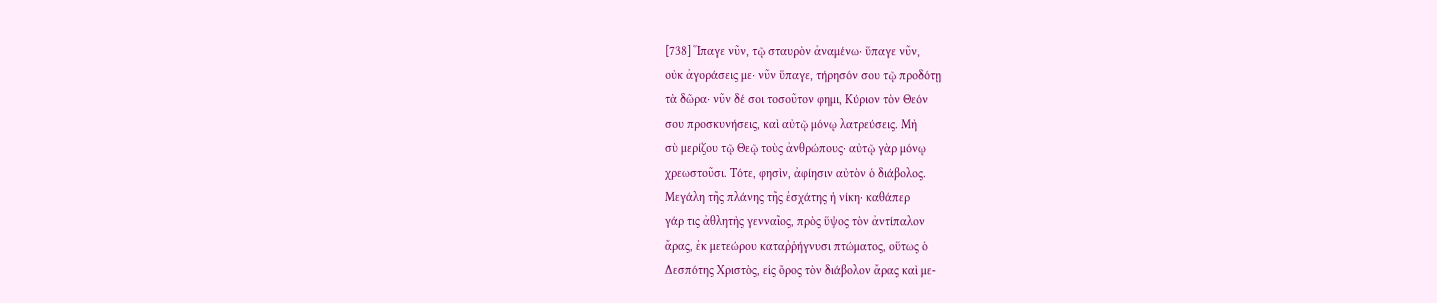[738] Ἵπαγε νῦν, τῷ σταυρὸν ἀναμένω· ὕπαγε νῦν,
οὐκ ἀγοράσεις με· νῦν ὕπαγε, τήρησόν σου τῷ προδότῃ
τὰ δῶρα· νῦν δέ σοι τοσοῦτον φημι, Κύριον τὸν Θεόν
σου προσκυνήσεις, καὶ αὐτῷ μόνῳ λατρεύσεις. Μὴ
σὺ μερίζου τῷ Θεῷ τοὺς ἀνθρώπους· αὐτῷ γὰρ μόνῳ
χρεωστοῦσι. Τότε, φησὶν, ἀφίησιν αὐτὸν ὁ διάβολος.
Μεγάλη τῆς πλάνης τῆς ἐσχάτης ἡ νίκη· καθάπερ
γάρ τις ἀθλητὴς γενναῖος, πρὸς ὕψος τὸν ἀντίπαλον
ἄρας, ἐκ μετεώρου καταῤῥήγνυσι πτώματος, οὕτως ὁ
Δεσπότης Χριστὸς, εἰς ὄρος τὸν διάβολον ἄρας καὶ με-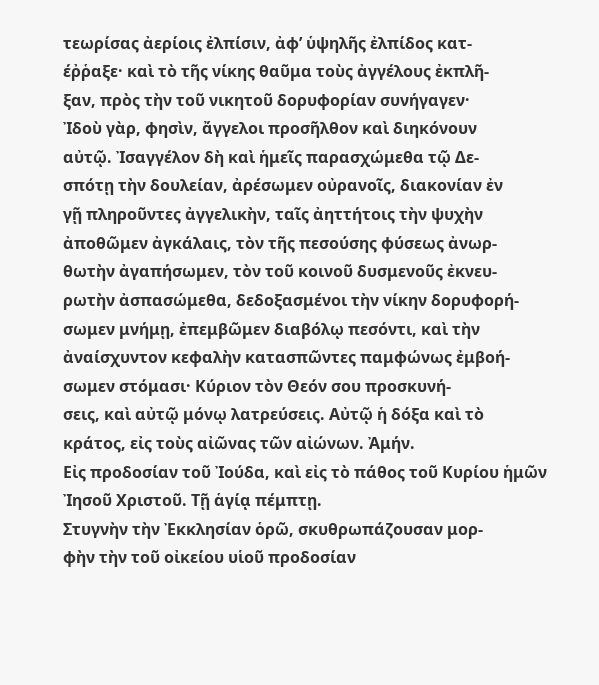τεωρίσας ἀερίοις ἐλπίσιν, ἀφ’ ὑψηλῆς ἐλπίδος κατ-
έῤῥαξε· καὶ τὸ τῆς νίκης θαῦμα τοὺς ἀγγέλους ἐκπλῆ-
ξαν, πρὸς τὴν τοῦ νικητοῦ δορυφορίαν συνήγαγεν·
Ἰδοὺ γὰρ, φησὶν, ἄγγελοι προσῆλθον καὶ διηκόνουν
αὐτῷ. Ἰσαγγέλον δὴ καὶ ἡμεῖς παρασχώμεθα τῷ Δε-
σπότῃ τὴν δουλείαν, ἀρέσωμεν οὐρανοῖς, διακονίαν ἐν
γῇ πληροῦντες ἀγγελικὴν, ταῖς ἀηττήτοις τὴν ψυχὴν
ἀποθῶμεν ἀγκάλαις, τὸν τῆς πεσούσης φύσεως ἀνωρ-
θωτὴν ἀγαπήσωμεν, τὸν τοῦ κοινοῦ δυσμενοῦς ἐκνευ-
ρωτὴν ἀσπασώμεθα, δεδοξασμένοι τὴν νίκην δορυφορή-
σωμεν μνήμῃ, ἐπεμβῶμεν διαβόλῳ πεσόντι, καὶ τὴν
ἀναίσχυντον κεφαλὴν κατασπῶντες παμφώνως ἐμβοή-
σωμεν στόμασι· Κύριον τὸν Θεόν σου προσκυνή-
σεις, καὶ αὐτῷ μόνῳ λατρεύσεις. Αὐτῷ ἡ δόξα καὶ τὸ
κράτος, εἰς τοὺς αἰῶνας τῶν αἰώνων. Ἀμήν.
Εἰς προδοσίαν τοῦ Ἰούδα, καὶ εἰς τὸ πάθος τοῦ Κυρίου ἡμῶν Ἰησοῦ Χριστοῦ. Τῇ ἁγίᾳ πέμπτῃ.
Στυγνὴν τὴν Ἐκκλησίαν ὁρῶ, σκυθρωπάζουσαν μορ-
φὴν τὴν τοῦ οἰκείου υἱοῦ προδοσίαν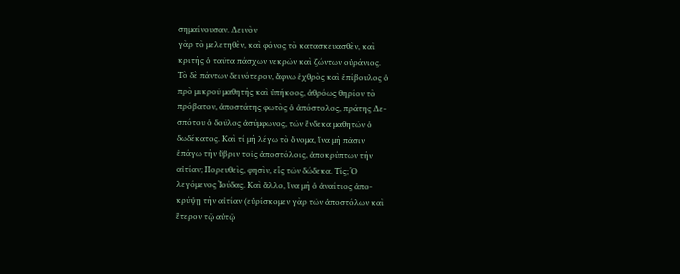σημαίνουσαν. Δεινὸν
γὰρ τὸ μελετηθὲν, καὶ φόνος τὸ κατασκευασθὲν, καὶ
κριτὴς ὁ ταῦτα πάσχων νεκρῶν καὶ ζώντων οὐράνιος.
Τὸ δὲ πάντων δεινότερον, ἄφνω ἐχθρὸς καὶ ἐπίβουλος ὁ
πρὸ μικροῦ μαθητὴς καὶ ὑπήκοος, ἀθρόως θηρίον τὸ
πρόβατον, ἀποστάτης φωτὸς ὁ ἀπόστολος, πράτης Δε-
σπότου ὁ δοῦλος ἀσύμφωνος, τῶν ἕνδεκα μαθητῶν ὁ
δωδέκατος. Καὶ τί μὴ λέγω τὸ ὄνομα, ἵνα μὴ πᾶσιν
ἐπάγω τὴν ὕβριν τοῖς ἀποστόλοις, ἀποκρύπτων τὴν
αἰτίαν; Πορευθεὶς, φησὶν, εἷς τῶν δώδεκα. Τίς; Ὁ
λεγόμενος Ἰούδας. Καὶ ἄλλο, ἵνα μὴ ὁ ἀναίτιος ἀπο-
κρύψῃ τὴν αἰτίαν (εὑρίσκομεν γὰρ τῶν ἀποστόλων καὶ
ἕτερον τῷ αὐτῷ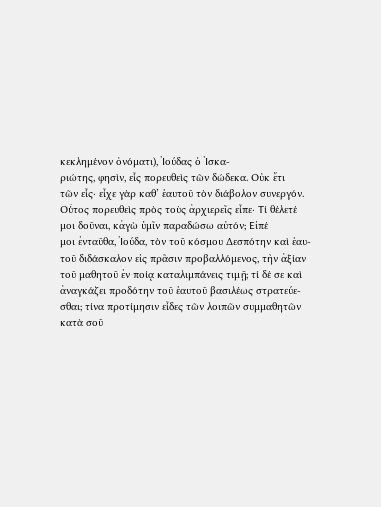κεκλημένον ὀνόματι), Ἰούδας ὁ Ἰσκα-
ριώτης, φησὶν, εἷς πορευθεὶς τῶν δώδεκα. Οὐκ ἔτι
τῶν εἷς· εἶχε γὰρ καθ’ ἑαυτοῦ τὸν διάβολον συνεργόν.
Οὗτος πορευθεὶς πρὸς τοὺς ἀρχιερεῖς εἶπε· Τί θέλετέ
μοι δοῦναι, κἀγὼ ὑμῖν παραδώσω αὐτόν; Εἰπέ
μοι ἐνταῦθα, Ἰούδα, τὸν τοῦ κόσμου Δεσπότην καὶ ἑαυ-
τοῦ διδάσκαλον εἰς πρᾶσιν προβαλλόμενος, τὴν ἀξίαν
τοῦ μαθητοῦ ἐν ποίᾳ καταλιμπάνεις τιμῇ; τί δέ σε καὶ
ἀναγκάζει προδότην τοῦ ἑαυτοῦ βασιλέως στρατεύε-
σθαι; τίνα προτίμησιν εἶδες τῶν λοιπῶν συμμαθητῶν
κατὰ σοῦ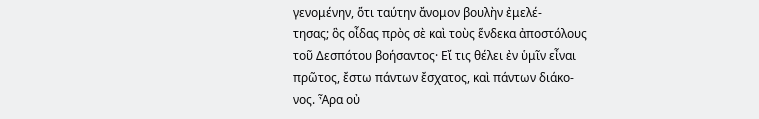γενομένην, ὅτι ταύτην ἄνομον βουλὴν ἐμελέ-
τησας; ὃς οἶδας πρὸς σὲ καὶ τοὺς ἕνδεκα ἀποστόλους
τοῦ Δεσπότου βοήσαντος· Εἴ τις θέλει ἐν ὑμῖν εἶναι
πρῶτος, ἔστω πάντων ἔσχατος, καὶ πάντων διάκο-
νος. Ἆρα οὐ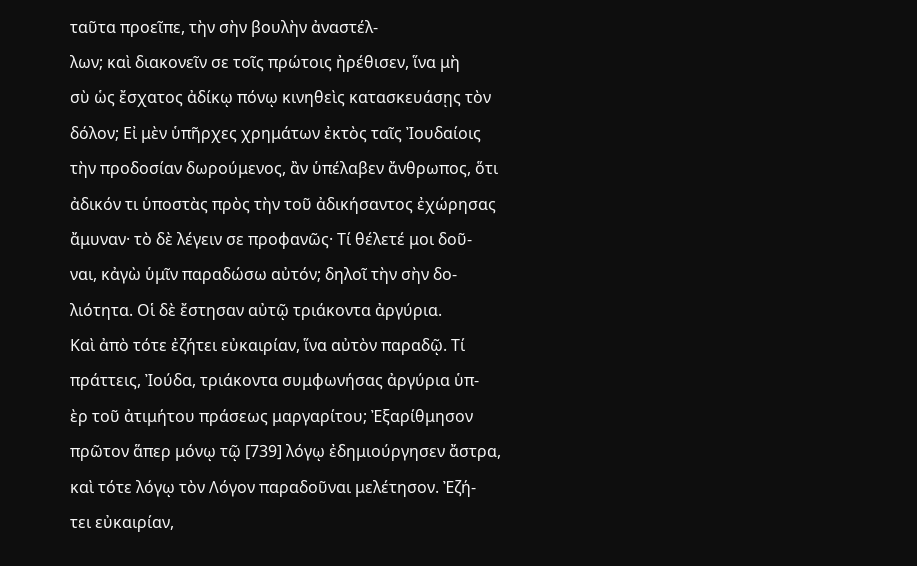ταῦτα προεῖπε, τὴν σὴν βουλὴν ἀναστέλ-
λων; καὶ διακονεῖν σε τοῖς πρώτοις ἠρέθισεν, ἵνα μὴ
σὺ ὡς ἔσχατος ἀδίκῳ πόνῳ κινηθεὶς κατασκευάσῃς τὸν
δόλον; Εἰ μὲν ὑπῆρχες χρημάτων ἐκτὸς ταῖς Ἰουδαίοις
τὴν προδοσίαν δωρούμενος, ἂν ὑπέλαβεν ἄνθρωπος, ὅτι
ἀδικόν τι ὑποστὰς πρὸς τὴν τοῦ ἀδικήσαντος ἐχώρησας
ἄμυναν· τὸ δὲ λέγειν σε προφανῶς· Τί θέλετέ μοι δοῦ-
ναι, κἀγὼ ὑμῖν παραδώσω αὐτόν; δηλοῖ τὴν σὴν δο-
λιότητα. Οἱ δὲ ἔστησαν αὐτῷ τριάκοντα ἀργύρια.
Καὶ ἀπὸ τότε ἐζήτει εὐκαιρίαν, ἵνα αὐτὸν παραδῷ. Τί
πράττεις, Ἰούδα, τριάκοντα συμφωνήσας ἀργύρια ὑπ-
ὲρ τοῦ ἀτιμήτου πράσεως μαργαρίτου; Ἐξαρίθμησον
πρῶτον ἅπερ μόνῳ τῷ [739] λόγῳ ἐδημιούργησεν ἄστρα,
καὶ τότε λόγῳ τὸν Λόγον παραδοῦναι μελέτησον. Ἐζή-
τει εὐκαιρίαν,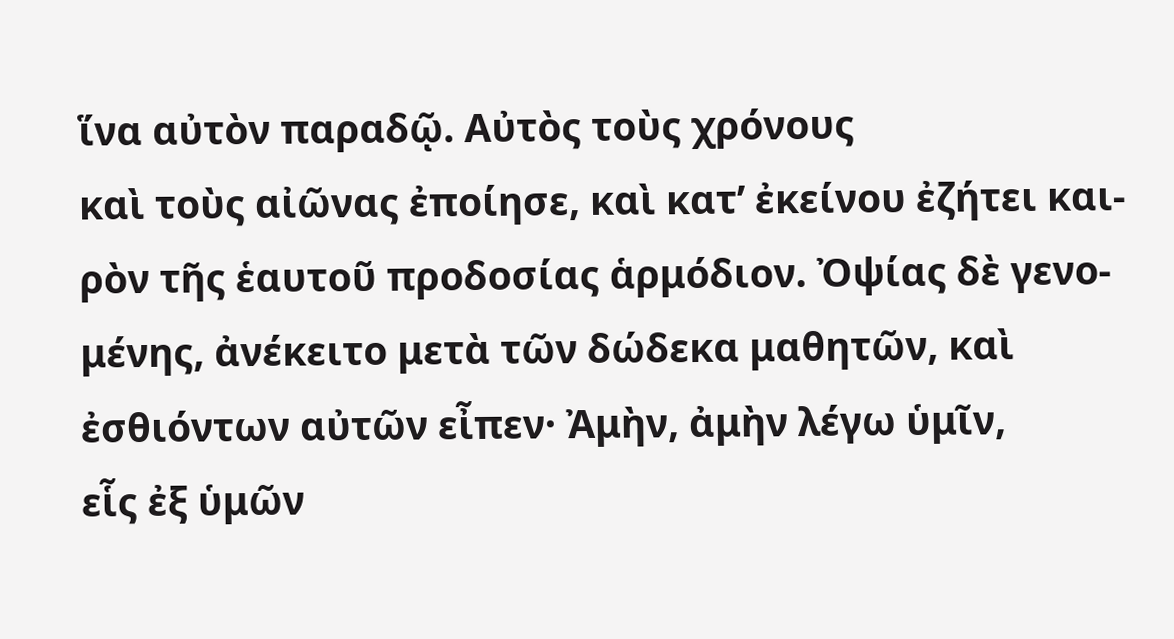ἵνα αὐτὸν παραδῷ. Αὐτὸς τοὺς χρόνους
καὶ τοὺς αἰῶνας ἐποίησε, καὶ κατ’ ἐκείνου ἐζήτει και-
ρὸν τῆς ἑαυτοῦ προδοσίας ἁρμόδιον. Ὀψίας δὲ γενο-
μένης, ἀνέκειτο μετὰ τῶν δώδεκα μαθητῶν, καὶ
ἐσθιόντων αὐτῶν εἶπεν· Ἀμὴν, ἀμὴν λέγω ὑμῖν,
εἷς ἐξ ὑμῶν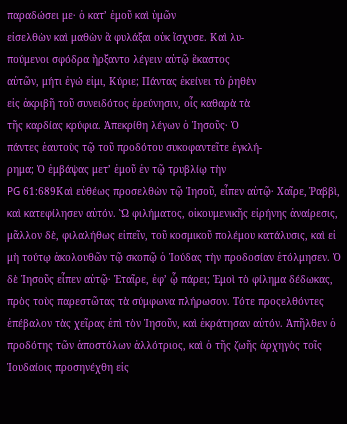παραδώσει με· ὁ κατ’ ἐμοῦ καὶ ὑμῶν
εἰσελθὼν καὶ μαθὼν ἃ φυλάξαι οὐκ ἴσχυσε. Καὶ λυ-
πούμενοι σφόδρα ἤρξαντο λέγειν αὐτῷ ἕκαστος
αὐτῶν, μήτι ἐγώ εἰμι, Κύριε; Πάντας ἐκείνει τὸ ῥηθὲν
εἰς ἀκριβῆ τοῦ συνειδότος ἐρεύνησιν, οἷς καθαρὰ τὰ
τῆς καρδίας κρύφια. Ἀπεκρίθη λέγων ὁ Ἰησοῦς· Ὁ
πάντες ἑαυτοὺς τῷ τοῦ προδότου συκοφαντεῖτε ἐγκλή-
ρημα; Ὁ ἐμβάψας μετ’ ἐμοῦ ἐν τῷ τρυβλίῳ τὴν
PG 61:689Καὶ εὐθέως προσελθὼν τῷ Ἰησοῦ, εἶπεν αὐτῷ· Χαῖρε, Ῥαββὶ, καὶ κατεφίλησεν αὐτόν. Ὢ φιλήματος, οἰκουμενικῆς εἰρήνης ἀναίρεσις, μᾶλλον δὲ, φιλαλήθως εἰπεῖν, τοῦ κοσμικοῦ πολέμου κατάλυσις, καὶ εἰ μὴ τούτῳ ἀκολουθῶν τῷ σκοπῷ ὁ Ἰούδας τὴν προδοσίαν ἐτόλμησεν. Ὁ δὲ Ἰησοῦς εἶπεν αὐτῷ· Ἑταῖρε, ἐφ’ ᾧ πάρει; Ἐμοὶ τὸ φίλημα δέδωκας, πρὸς τοὺς παρεστῶτας τὰ σύμφωνα πλήρωσον. Τότε προςελθόντες ἐπέβαλον τὰς χεῖρας ἐπὶ τὸν Ἰησοῦν, καὶ ἐκράτησαν αὐτόν. Ἀπῆλθεν ὁ προδότης τῶν ἀποστόλων ἀλλότριος, καὶ ὁ τῆς ζωῆς ἀρχηγὸς τοῖς Ἰουδαίοις προσηνέχθη εἰς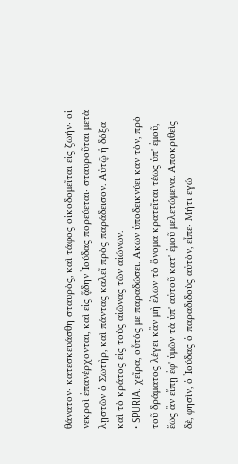θάνατον· κατεσκευάσθη σταυρὸς, καὶ τάφος οἰκοδομεῖται εἰς ζωήν· οἱ νεκροὶ ἐπανέρχονται, καὶ εἰς ᾅδην Ἰούδας πορεύεται· σταυροῦται μετὰ λῃστῶν ὁ Σωτὴρ, καὶ πάντας καλεῖ πρὸς παράδεισον. Αὐτῷ ἡ δόξα καὶ τὸ κράτος εἰς τοὺς αἰῶνας τῶν αἰώνων.
• SPURIA. χεῖρα, οὗτός με παραδώσει. Ακων ὑποδεικνύει καν τὸν, πρὸ τοῦ δράματος λέγει κἂν μὴ ἐλων τὸ ὄνομα κρατεῖται τέως ὑπ' ἐμοῦ, ἕως ἂν εἴπῃ ἐφ' ὑμῶν τὰ ὑπ' αὐτοῦ κατ' ἐμοῦ μελετώμενα. Αποκριθεὶς δὲ, φησὶν, ὁ Ἰούδας ὁ παραδιδοὺς αὐτὸν, εἶπε· Μήτι εγώ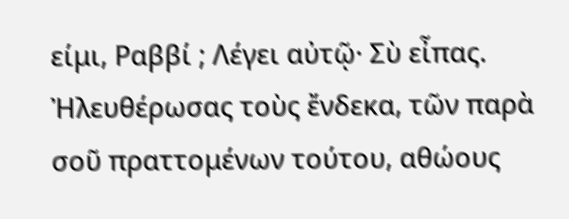είμι, Ραββί ; Λέγει αὐτῷ· Σὺ εἶπας. Ἠλευθέρωσας τοὺς ἔνδεκα, τῶν παρὰ σοῦ πραττομένων τούτου, αθώους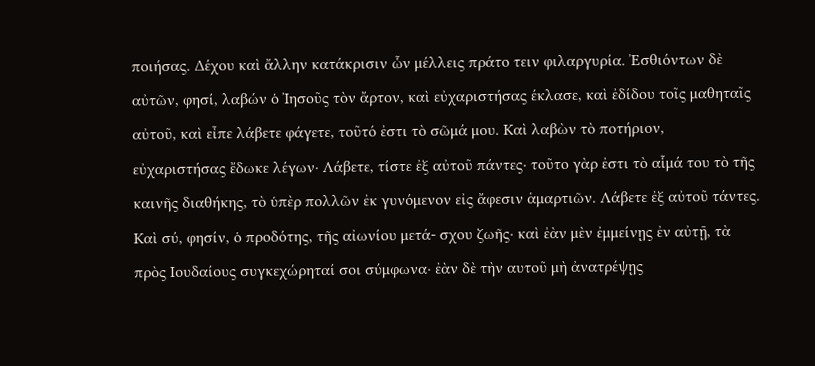ποιήσας. Δέχου καὶ ἄλλην κατάκρισιν ὧν μέλλεις πράτο τειν φιλαργυρία. Ἐσθιόντων δὲ αὐτῶν, φησί, λαβών ὁ Ἰησοῦς τὸν ἄρτον, καὶ εὐχαριστήσας έκλασε, καὶ ἐδίδου τοῖς μαθηταῖς αὐτοῦ, καὶ εἶπε λάβετε φάγετε, τοῦτό ἐστι τὸ σῶμά μου. Καὶ λαβὼν τὸ ποτήριον, εὐχαριστήσας ἔδωκε λέγων· Λάβετε, τίστε ἐξ αὐτοῦ πάντες· τοῦτο γὰρ ἐστι τὸ αἷμά του τὸ τῆς καινῆς διαθήκης, τὸ ὑπὲρ πολλῶν ἐκ γυνόμενον εἰς ἄφεσιν ἁμαρτιῶν. Λάβετε ἐξ αὐτοῦ τάντες. Καὶ σύ, φησίν, ὁ προδότης, τῆς αἰωνίου μετά- σχου ζωῆς· καὶ ἐὰν μὲν ἐμμείνῃς ἐν αὐτῇ, τὰ πρὸς Ιουδαίους συγκεχώρηταί σοι σύμφωνα· ἐὰν δὲ τὴν αυτοῦ μὴ ἀνατρέψῃς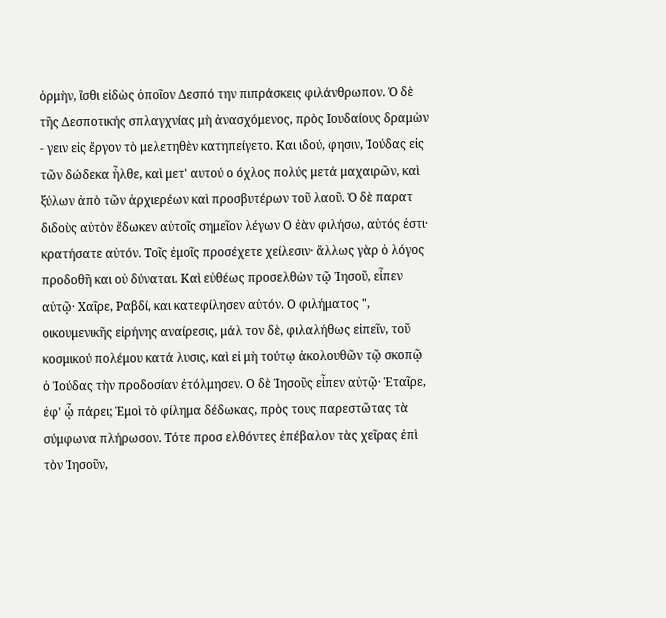ὁρμὴν, ἴσθι εἰδὼς ὁποῖον Δεσπό την πιπράσκεις φιλάνθρωπον. Ὁ δὲ τῆς Δεσποτικής σπλαγχνίας μὴ ἀνασχόμενος, πρὸς Ιουδαίους δραμὼν - γειν εἰς ἔργον τὸ μελετηθὲν κατηπείγετο. Και ιδού, φησιν, Ἰούδας εἰς τῶν δώδεκα ἦλθε, καὶ μετ' αυτού ο όχλος πολύς μετά μαχαιρῶν, καὶ ξύλων ἀπὸ τῶν ἀρχιερέων καὶ προσβυτέρων τοῦ λαοῦ. Ὁ δὲ παρατ διδοὺς αὐτὸν ἔδωκεν αὐτοῖς σημεῖον λέγων Ο ἐὰν φιλήσω, αὐτός ἐστι· κρατήσατε αὐτόν. Τοῖς ἐμοῖς προσέχετε χείλεσιν· ἄλλως γὰρ ὁ λόγος προδοθῆ και οὐ δύναται. Καὶ εὐθέως προσελθὼν τῷ Ἰησοῦ, εἶπεν αὐτῷ· Χαῖρε, Ραβδί, και κατεφίλησεν αὐτόν. Ο φιλήματος ", οικουμενικῆς εἰρήνης αναίρεσις, μάλ τον δὲ, φιλαλήθως εἰπεῖν, τοῦ κοσμικού πολέμου κατά λυσις, καὶ εἰ μὴ τούτῳ ἀκολουθῶν τῷ σκοπῷ ὁ Ἰούδας τὴν προδοσίαν ἐτόλμησεν. Ο δὲ Ἰησοῦς εἶπεν αὐτῷ· Ἑταῖρε, ἐφ' ᾧ πάρει; Ἐμοὶ τὸ φίλημα δέδωκας, πρὸς τους παρεστῶτας τὰ σύμφωνα πλήρωσον. Τότε προσ ελθόντες ἐπέβαλον τὰς χεῖρας ἐπὶ τὸν Ἰησοῦν,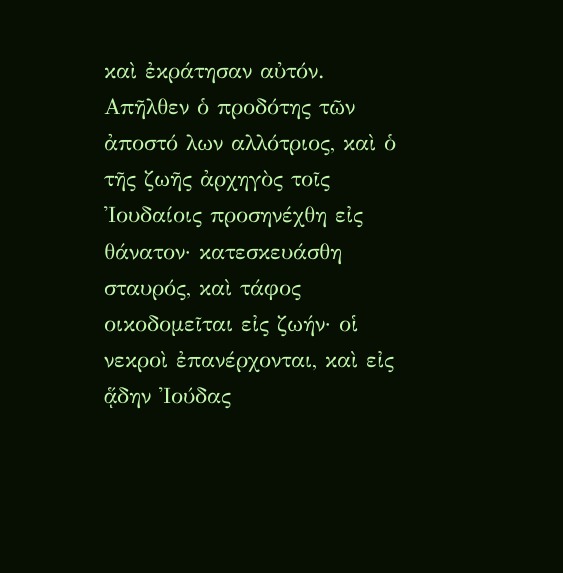καὶ ἐκράτησαν αὐτόν. Απῆλθεν ὁ προδότης τῶν ἀποστό λων αλλότριος, καὶ ὁ τῆς ζωῆς ἀρχηγὸς τοῖς Ἰουδαίοις προσηνέχθη εἰς θάνατον· κατεσκευάσθη σταυρός, καὶ τάφος οικοδομεῖται εἰς ζωήν· οἱ νεκροὶ ἐπανέρχονται, καὶ εἰς ᾅδην Ἰούδας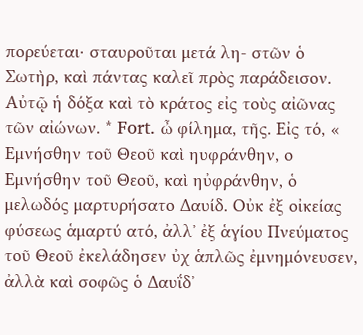πορεύεται· σταυροῦται μετά λη- στῶν ὁ Σωτὴρ, καὶ πάντας καλεῖ πρὸς παράδεισον. Αὐτῷ ἡ δόξα καὶ τὸ κράτος εἰς τοὺς αἰῶνας τῶν αἰώνων. * Fort. ὦ φίλημα, τῆς. Εἰς τό, « Εμνήσθην τοῦ Θεοῦ καὶ ηυφράνθην, ο Εμνήσθην τοῦ Θεοῦ, καὶ ηὐφράνθην, ὁ μελωδός μαρτυρήσατο Δαυίδ. Οὐκ ἐξ οἰκείας φύσεως ἁμαρτύ ατό, ἀλλ᾽ ἐξ ἁγίου Πνεύματος τοῦ Θεοῦ ἐκελάδησεν ὐχ ἁπλῶς ἐμνημόνευσεν, ἀλλὰ καὶ σοφῶς ὁ Δαυΐδ᾽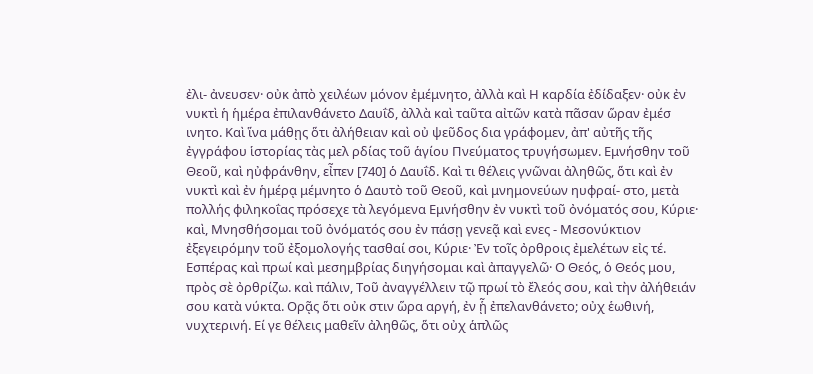ἐλι- ἀνευσεν· οὐκ ἀπὸ χειλέων μόνον ἐμέμνητο, ἀλλὰ καὶ Η καρδία ἐδίδαξεν· οὐκ ἐν νυκτὶ ἡ ἡμέρα ἐπιλανθάνετο Δαυΐδ, ἀλλὰ καὶ ταῦτα αἰτῶν κατὰ πᾶσαν ὥραν ἐμέσ ινητο. Καὶ ἵνα μάθῃς ὅτι ἀλήθειαν καὶ οὐ ψεῦδος δια γράφομεν, ἀπ' αὐτῆς τῆς ἐγγράφου ἱστορίας τὰς μελ ρδίας τοῦ ἁγίου Πνεύματος τρυγήσωμεν. Εμνήσθην τοῦ Θεοῦ, καὶ ηὐφράνθην, εἶπεν [740] ὁ Δαυΐδ. Καὶ τι θέλεις γνῶναι ἀληθῶς, ὅτι καὶ ἐν νυκτὶ καὶ ἐν ἡμέρᾳ μέμνητο ὁ Δαυτὸ τοῦ Θεοῦ, καὶ μνημονεύων ηυφραί- στο, μετὰ πολλής φιληκοΐας πρόσεχε τὰ λεγόμενα Εμνήσθην ἐν νυκτὶ τοῦ ὀνόματός σου, Κύριε· καὶ, Μνησθήσομαι τοῦ ὀνόματός σου ἐν πάσῃ γενεᾷ καὶ ενες - Μεσονύκτιον ἐξεγειρόμην τοῦ ἐξομολογής τασθαί σοι, Κύριε· Ἐν τοῖς ὀρθροις ἐμελέτων εἰς τέ. Εσπέρας καὶ πρωί καὶ μεσημβρίας διηγήσομαι καὶ ἀπαγγελῶ· Ο Θεός, ὁ Θεός μου, πρὸς σὲ ὀρθρίζω. καὶ πάλιν, Τοῦ ἀναγγέλλειν τῷ πρωί τὸ ἔλεός σου, καὶ τὴν ἀλήθειάν σου κατὰ νύκτα. Ορᾷς ὅτι οὐκ στιν ὥρα αργή, ἐν ᾗ ἐπελανθάνετο; οὐχ ἑωθινή, νυχτερινή. Εί γε θέλεις μαθεῖν ἀληθῶς, ὅτι οὐχ ἁπλῶς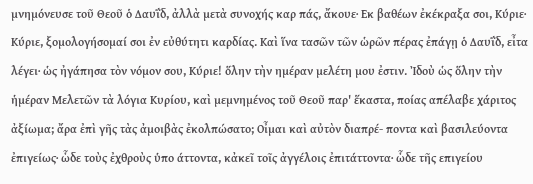μνημόνευσε τοῦ Θεοῦ ὁ Δαυΐδ, ἀλλὰ μετὰ συνοχής καρ πάς, ἄκουε· Εκ βαθέων ἐκέκραξα σοι, Κύριε· Κύριε, ξομολογήσομαί σοι ἐν εὐθύτητι καρδίας. Καὶ ἵνα τασῶν τῶν ὡρῶν πέρας ἐπάγῃ ὁ Δαυΐδ, εἶτα λέγει· ὡς ἠγάπησα τὸν νόμον σου, Κύριε! ὅλην τὴν ημέραν μελέτη μου ἐστιν. Ἰδοὺ ὡς ὅλην τὴν ἡμέραν Μελετῶν τὰ λόγια Κυρίου, καὶ μεμνημένος τοῦ Θεοῦ παρ' ἕκαστα, ποίας απέλαβε χάριτος ἀξίωμα; ἄρα ἐπὶ γῆς τὰς ἀμοιβὰς ἐκολπώσατο; Οἶμαι καὶ αὐτὸν διαπρέ- ποντα καὶ βασιλεύοντα ἐπιγείως· ὧδε τοὺς ἐχθροὺς ὑπο άττοντα, κἀκεῖ τοῖς ἀγγέλοις ἐπιτάττοντα· ὧδε τῆς επιγείου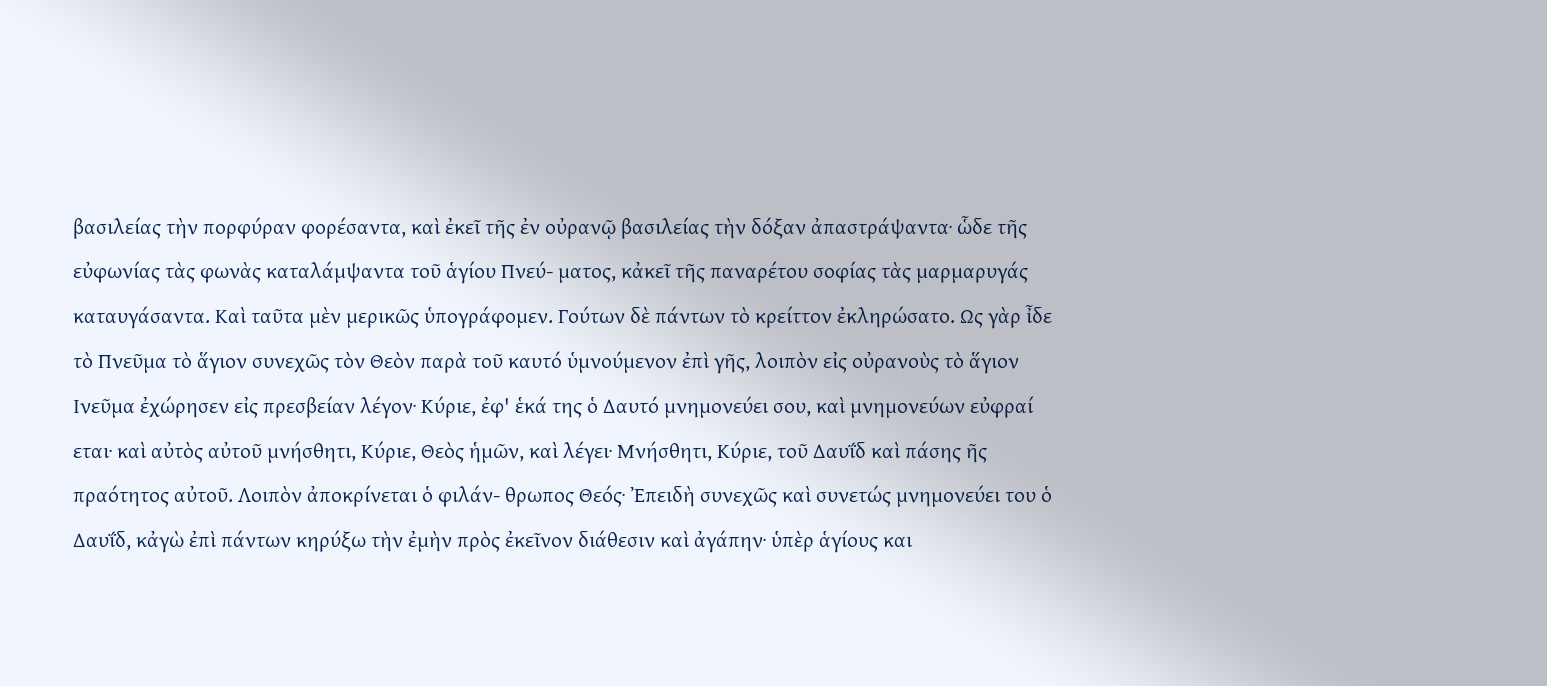βασιλείας τὴν πορφύραν φορέσαντα, καὶ ἐκεῖ τῆς ἐν οὐρανῷ βασιλείας τὴν δόξαν ἀπαστράψαντα· ὧδε τῆς εὐφωνίας τὰς φωνὰς καταλάμψαντα τοῦ ἁγίου Πνεύ- ματος, κἀκεῖ τῆς παναρέτου σοφίας τὰς μαρμαρυγάς καταυγάσαντα. Καὶ ταῦτα μὲν μερικῶς ὑπογράφομεν. Γούτων δὲ πάντων τὸ κρείττον ἐκληρώσατο. Ως γὰρ ἶδε τὸ Πνεῦμα τὸ ἅγιον συνεχῶς τὸν Θεὸν παρὰ τοῦ καυτό ὑμνούμενον ἐπὶ γῆς, λοιπὸν εἰς οὐρανοὺς τὸ ἅγιον Ινεῦμα ἐχώρησεν εἰς πρεσβείαν λέγον· Κύριε, ἐφ' ἑκά της ὁ Δαυτό μνημονεύει σου, καὶ μνημονεύων εὐφραί εται· καὶ αὐτὸς αὐτοῦ μνήσθητι, Κύριε, Θεὸς ἡμῶν, καὶ λέγει· Μνήσθητι, Κύριε, τοῦ Δαυΐδ καὶ πάσης ῆς πραότητος αὐτοῦ. Λοιπὸν ἀποκρίνεται ὁ φιλάν- θρωπος Θεός· Ἐπειδὴ συνεχῶς καὶ συνετώς μνημονεύει του ὁ Δαυΐδ, κἀγὼ ἐπὶ πάντων κηρύξω τὴν ἐμὴν πρὸς ἐκεῖνον διάθεσιν καὶ ἀγάπην· ὑπὲρ ἁγίους και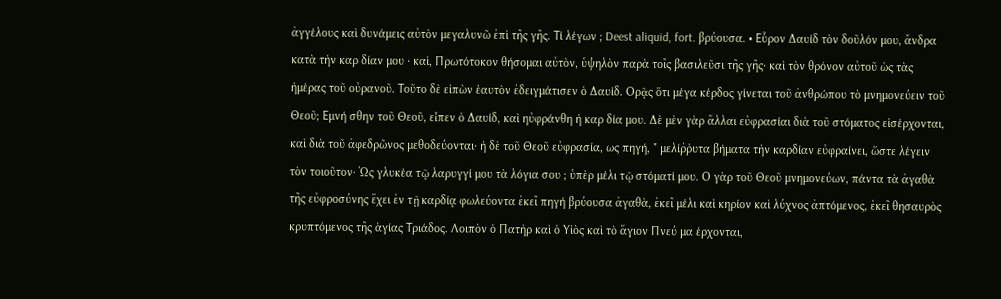ἀγγέλους καὶ δυνάμεις αὐτὸν μεγαλυνῶ ἐπὶ τῆς γῆς. Τί λέγων ; Deest aliquid, fort. βρύουσα. • Εὗρον Δαυίδ τὸν δοῦλόν μου, ἄνδρα κατὰ τὴν καρ δίαν μου · καὶ, Πρωτότοκον θήσομαι αὐτὸν, ὑψηλὸν παρὰ τοῖς βασιλεῦσι τῆς γῆς· καὶ τὸν θρόνον αὐτοῦ ὡς τὰς ἡμέρας τοῦ οὐρανοῦ. Τοῦτο δὲ εἰπὼν ἑαυτὸν ἐδειγμάτισεν ὁ Δαυίδ. Ορᾷς ὅτι μέγα κέρδος γίνεται τοῦ ἀνθρώπου τὸ μνημονεύειν τοῦ Θεοῦ; Εμνή σθην τοῦ Θεοῦ, εἶπεν ὁ Δαυίδ, καὶ ηὐφράνθη ἡ καρ δία μου. Δὲ μὲν γὰρ ἄλλαι εὐφρασίαι διὰ τοῦ στόματος εἰσέρχονται, καὶ διὰ τοῦ ἀφεδρῶνος μεθοδεύονται· ἡ δὲ τοῦ Θεοῦ εὐφρασία, ως πηγή, " μελίῤῥυτα βήματα τὴν καρδίαν εὐφραίνει, ὥστε λέγειν τὸν τοιοῦτον· Ὡς γλυκέα τῷ λαρυγγί μου τὰ λόγια σου ; ὑπὲρ μέλι τῷ στόματί μου. Ο γὰρ τοῦ Θεοῦ μνημονεύων, πάντα τὰ ἀγαθὰ τῆς εὐφροσύνης ἔχει ἐν τῇ καρδίᾳ φωλεύοντα ἐκεῖ πηγή βρύουσα ἀγαθὰ, ἐκεῖ μέλι καὶ κηρίον καὶ λύχνος ἀπτόμενος, ἐκεῖ θησαυρὸς κρυπτόμενος τῆς ἁγίας Τριάδος. Λοιπὸν ὁ Πατὴρ καὶ ὁ Υἱὸς καὶ τὸ ἅγιον Πνεύ μα έρχονται,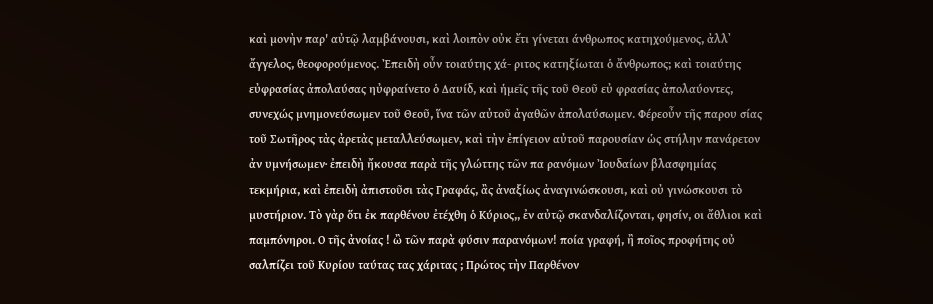καὶ μονὴν παρ' αὐτῷ λαμβάνουσι, καὶ λοιπὸν οὐκ ἔτι γίνεται άνθρωπος κατηχούμενος, ἀλλ᾽ ἄγγελος, θεοφορούμενος. Ἐπειδὴ οὖν τοιαύτης χά- ριτος κατηξίωται ὁ ἄνθρωπος; καὶ τοιαύτης εὐφρασίας ἀπολαύσας ηὐφραίνετο ὁ Δαυίδ, καὶ ἡμεῖς τῆς τοῦ Θεοῦ εὐ φρασίας ἀπολαύοντες, συνεχώς μνημονεύσωμεν τοῦ Θεοῦ, ἵνα τῶν αὐτοῦ ἀγαθῶν ἀπολαύσωμεν. Φέρεοὖν τῆς παρου σίας τοῦ Σωτῆρος τὰς ἀρετὰς μεταλλεύσωμεν, καὶ τὴν ἐπίγειον αὐτοῦ παρουσίαν ὡς στήλην πανάρετον ἀν υμνήσωμεν· ἐπειδὴ ἤκουσα παρὰ τῆς γλώττης τῶν πα ρανόμων Ἰουδαίων βλασφημίας τεκμήρια, καὶ ἐπειδὴ ἀπιστοῦσι τὰς Γραφάς, ἂς ἀναξίως ἀναγινώσκουσι, καὶ οὐ γινώσκουσι τὸ μυστήριον. Τὸ γὰρ ὅτι ἐκ παρθένου ἐτέχθη ὁ Κύριος,, ἐν αὐτῷ σκανδαλίζονται, φησίν, οι ἄθλιοι καὶ παμπόνηροι. Ο τῆς ἀνοίας ! ὢ τῶν παρὰ φύσιν παρανόμων! ποία γραφή, ἢ ποῖος προφήτης οὐ σαλπίζει τοῦ Κυρίου ταύτας τας χάριτας ; Πρώτος τὴν Παρθένον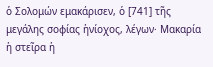ὁ Σολομών εμακάρισεν, ὁ [741] τῆς μεγάλης σοφίας ἡνίοχος, λέγων· Μακαρία ἡ στεῖρα ἡ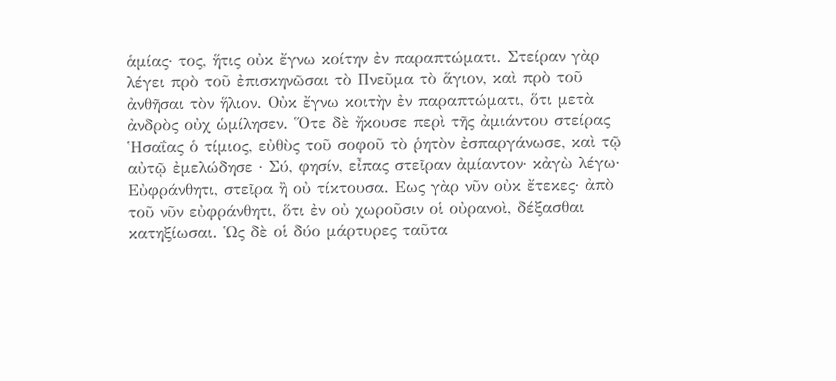ἁμίας· τος, ἥτις οὐκ ἔγνω κοίτην ἐν παραπτώματι. Στείραν γὰρ λέγει πρὸ τοῦ ἐπισκηνῶσαι τὸ Πνεῦμα τὸ ἅγιον, καὶ πρὸ τοῦ ἀνθῆσαι τὸν ἥλιον. Οὐκ ἔγνω κοιτὴν ἐν παραπτώματι, ὅτι μετὰ ἀνδρὸς οὐχ ὡμίλησεν. Ὅτε δὲ ἤκουσε περὶ τῆς ἀμιάντου στείρας Ἡσαΐας ὁ τίμιος, εὐθὺς τοῦ σοφοῦ τὸ ῥητὸν ἐσπαργάνωσε, καὶ τῷ αὐτῷ ἐμελώδησε · Σύ, φησίν, εἶπας στεῖραν ἀμίαντον· κἀγὼ λέγω· Εὐφράνθητι, στεῖρα ἢ οὐ τίκτουσα. Εως γὰρ νῦν οὐκ ἔτεκες· ἀπὸ τοῦ νῦν εὐφράνθητι, ὅτι ἐν οὐ χωροῦσιν οἱ οὐρανοὶ, δέξασθαι κατηξίωσαι. Ὡς δὲ οἱ δύο μάρτυρες ταῦτα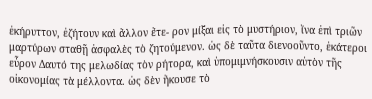ἐκήρυττον, ἐζήτουν καὶ ἄλλον ἔτε- ρον μίξαι εἰς τὸ μυστήριον, ἵνα ἐπὶ τριῶν μαρτύρων σταθῇ ἀσφαλὲς τὸ ζητούμενον. ὡς δὲ ταῦτα διενοοῦντο, ἑκάτεροι εὗρον Δαυτό της μελωδίας τὸν ρήτορα, καὶ ὑπομιμνήσκουσιν αὐτὸν τῆς οἰκονομίας τὰ μέλλοντα. ὡς δὲν ἤκουσε τὸ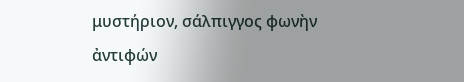μυστήριον, σάλπιγγος φωνὴν ἀντιφών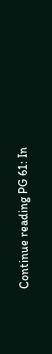Continue reading PG 61: In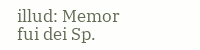illud: Memor fui dei Sp.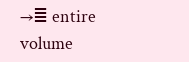→≣ entire volume